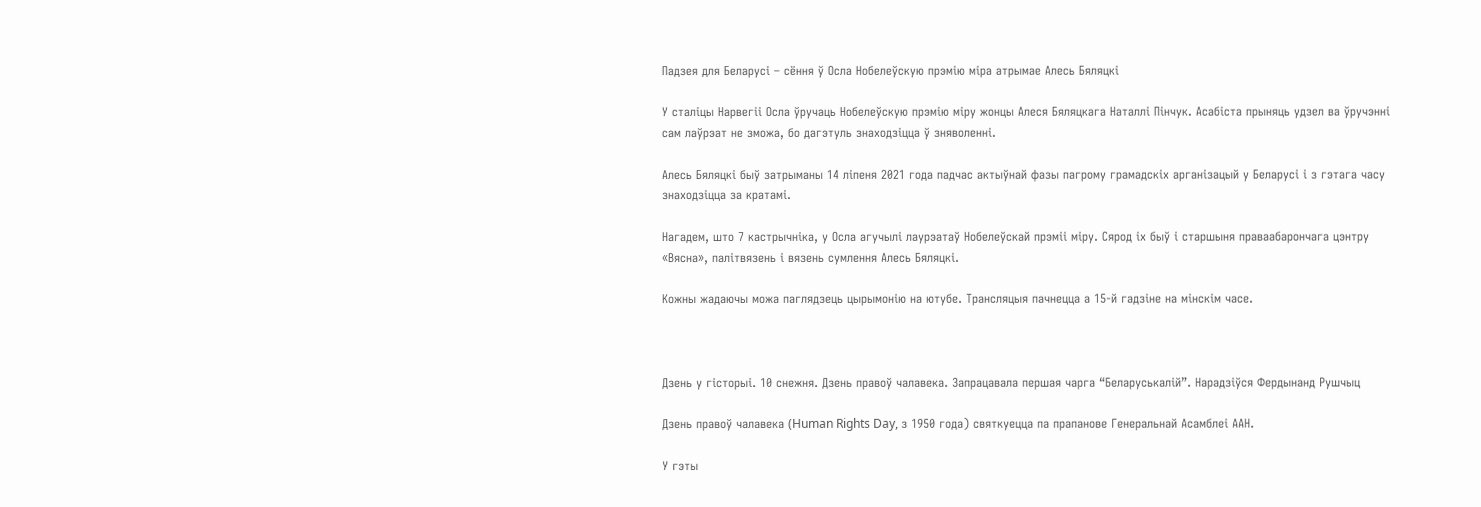Падзея для Беларусі – сёння ў Осла Нобелеўскую прэмію міра атрымае Алесь Бяляцкі

У сталіцы Нарвегіі Осла ўручаць Нобелеўскую прэмію міру жонцы Алеся Бяляцкага Наталлі Пінчук. Асабіста прыняць удзел ва ўручэнні сам лаўрэат не зможа, бо дагэтуль знаходзіцца ў зняволенні.

Алесь Бяляцкі быў затрыманы 14 ліпеня 2021 года падчас актыўнай фазы пагрому грамадскіх арганізацый у Беларусі і з гэтага часу знаходзіцца за кратамі.

Нагадем, што 7 кастрычніка, у Осла агучылі лаурэатаў Нобелеўскай прэміі міру. Сярод іх быў і старшыня праваабарончага цэнтру «Вясна», палітвязень і вязень сумлення Алесь Бяляцкі.

Кожны жадаючы можа паглядзець цырымонію на ютубе. Трансляцыя пачнецца а 15-й гадзіне на мінскім часе.



Дзень у гісторыі. 10 снежня. Дзень правоў чалавека. Запрацавала першая чарга “Беларуськалій”. Нарадзіўся Фердынанд Рушчыц

Дзень правоў чалавека (Human Rights Day, з 1950 года) святкуецца па прапанове Генеральнай Асамблеі ААН.

У гэты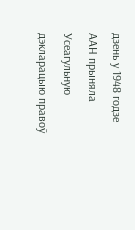дзень у 1948 годзе ААН прыняла Усеагульную дэкларацыю правоў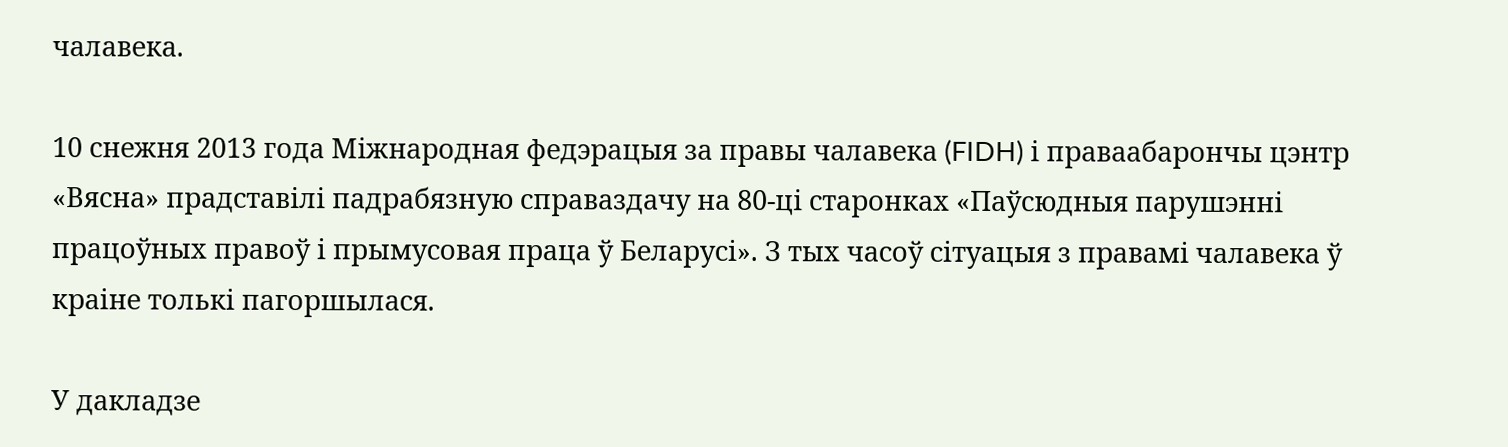чалавека.

10 снежня 2013 года Міжнародная федэрацыя за правы чалавека (FIDH) і праваабарончы цэнтр «Вясна» прадставілі падрабязную справаздачу на 80-ці старонках «Паўсюдныя парушэнні працоўных правоў і прымусовая праца ў Беларусі». З тых часоў сітуацыя з правамі чалавека ў краіне толькі пагоршылася.

У дакладзе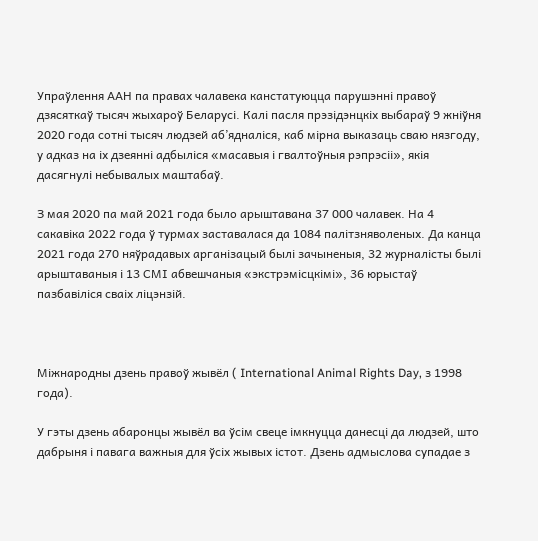Упраўлення ААН па правах чалавека канстатуюцца парушэнні правоў дзясяткаў тысяч жыхароў Беларусі. Калі пасля прэзідэнцкіх выбараў 9 жніўня 2020 года сотні тысяч людзей аб’ядналіся, каб мірна выказаць сваю нязгоду, у адказ на іх дзеянні адбыліся «масавыя і гвалтоўныя рэпрэсіі», якія дасягнулі небывалых маштабаў.

З мая 2020 па май 2021 года было арыштавана 37 000 чалавек. На 4 сакавіка 2022 года ў турмах заставалася да 1084 палітзняволеных. Да канца 2021 года 270 няўрадавых арганізацый былі зачыненыя, 32 журналісты былі арыштаваныя і 13 СМІ абвешчаныя «экстрэмісцкімі», 36 юрыстаў пазбавіліся сваіх ліцэнзій.



Міжнародны дзень правоў жывёл ( International Animal Rights Day, з 1998 года).

У гэты дзень абаронцы жывёл ва ўсім свеце імкнуцца данесці да людзей, што дабрыня і павага важныя для ўсіх жывых істот. Дзень адмыслова супадае з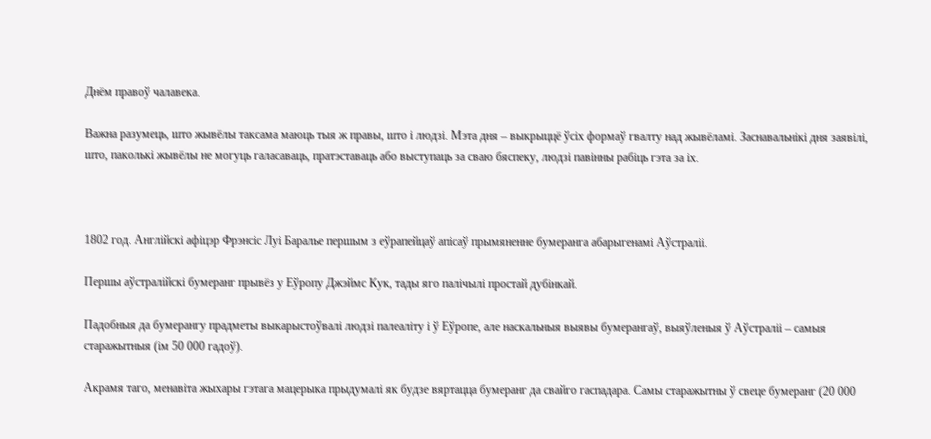Днём правоў чалавека.

Важна разумець, што жывёлы таксама маюць тыя ж правы, што і людзі. Мэта дня – выкрыццё ўсіх формаў гвалту над жывёламі. Заснавальнікі дня заявілі, што, паколькі жывёлы не могуць галасаваць, пратэставаць або выступаць за сваю бяспеку, людзі павінны рабіць гэта за іх.



1802 год. Англійскі афіцэр Фрэнсіс Луі Баралье першым з еўрапейцаў апісаў прымяненне бумеранга абарыгенамі Аўстраліі.

Першы аўстралійскі бумеранг прывёз у Еўропу Джэймс Кук, тады яго палічылі простай дубінкай.

Падобныя да бумерангу прадметы выкарыстоўвалі людзі палеаліту і ў Еўропе, але наскальныя выявы бумерангаў, выяўленыя ў Аўстраліі – самыя старажытныя (ім 50 000 гадоў).

Акрамя таго, менавіта жыхары гэтага мацерыка прыдумалі як будзе вяртацца бумеранг да свайго гаспадара. Самы старажытны ў свеце бумеранг (20 000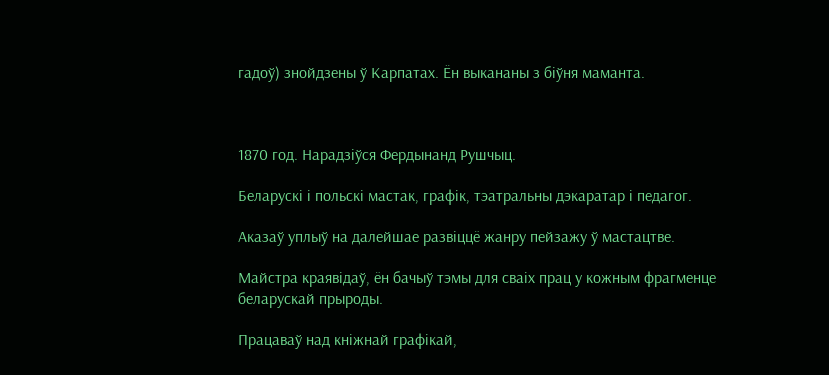гадоў) знойдзены ў Карпатах. Ён выкананы з біўня маманта.



1870 год. Нарадзіўся Фердынанд Рушчыц.

Беларускі і польскі мастак, графік, тэатральны дэкаратар і педагог.

Аказаў уплыў на далейшае развіццё жанру пейзажу ў мастацтве.

Майстра краявідаў, ён бачыў тэмы для сваіх прац у кожным фрагменце беларускай прыроды.

Працаваў над кніжнай графікай,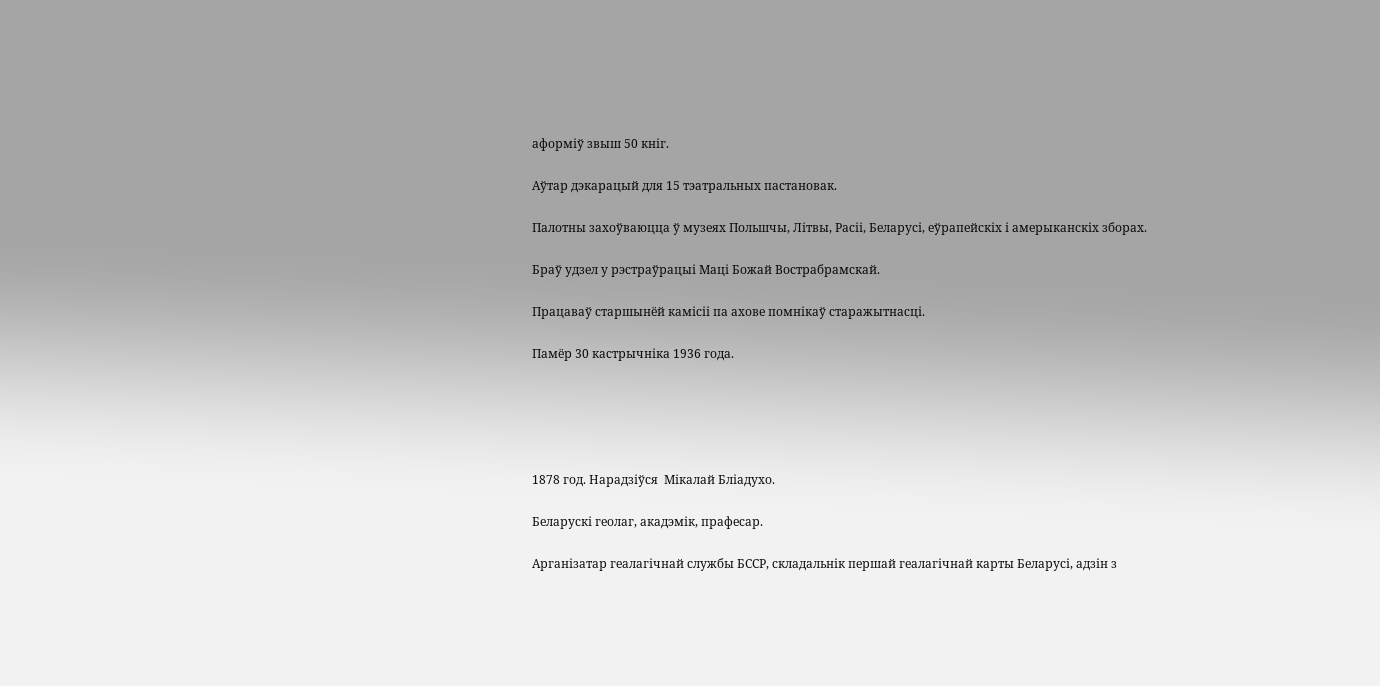аформіў звыш 50 кніг.

Аўтар дэкарацый для 15 тэатральных пастановак.

Палотны захоўваюцца ў музеях Польшчы, Літвы, Расіі, Беларусі, еўрапейскіх і амерыканскіх зборах.

Браў удзел у рэстраўрацыі Маці Божай Вострабрамскай.

Працаваў старшынёй камісіі па ахове помнікаў старажытнасці.

Памёр 30 кастрычніка 1936 года.





1878 год. Нарадзіўся  Мікалай Бліадухо.

Беларускі геолаг, акадэмік, прафесар.

Арганізатар геалагічнай службы БССР, складальнік першай геалагічнай карты Беларусі, адзін з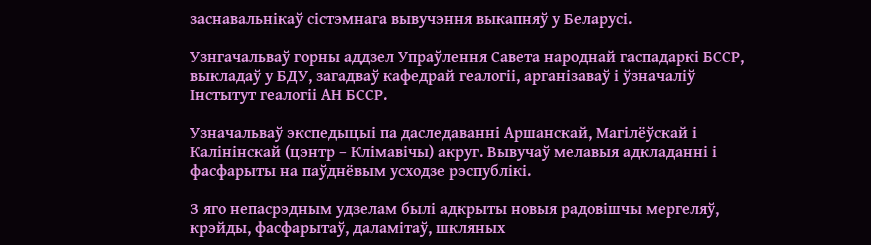заснавальнікаў сістэмнага вывучэння выкапняў у Беларусі.

Узнгачальваў горны аддзел Упраўлення Савета народнай гаспадаркі БССР,  выкладаў у БДУ, загадваў кафедрай геалогіі, арганізаваў і ўзначаліў  Інстытут геалогіі АН БССР.

Узначальваў экспедыцыі па даследаванні Аршанскай, Магілёўскай і Калінінскай (цэнтр – Клімавічы) акруг. Вывучаў мелавыя адкладанні і фасфарыты на паўднёвым усходзе рэспублікі.

З яго непасрэдным удзелам былі адкрыты новыя радовішчы мергеляў, крэйды, фасфарытаў, даламітаў, шкляных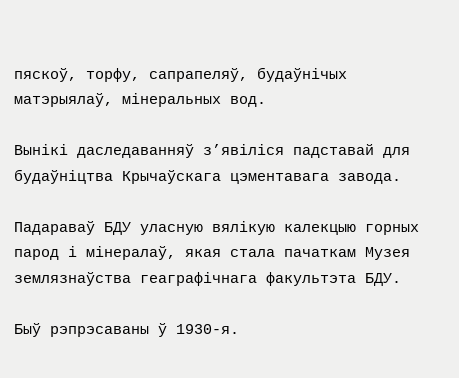пяскоў, торфу, сапрапеляў, будаўнічых матэрыялаў, мінеральных вод.

Вынікі даследаванняў з’явіліся падставай для будаўніцтва Крычаўскага цэментавага завода.

Падараваў БДУ уласную вялікую калекцыю горных парод і мінералаў, якая стала пачаткам Музея землязнаўства геаграфічнага факультэта БДУ.

Быў рэпрэсаваны ў 1930-я.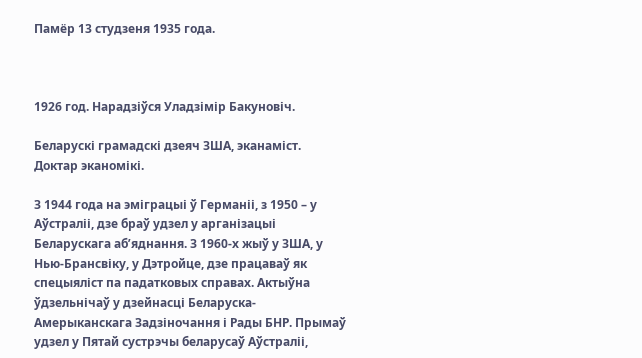Памёр 13 студзеня 1935 года.



1926 год. Нарадзіўся Уладзімір Бакуновіч.

Беларускі грамадскі дзеяч ЗША, эканаміст. Доктар эканомікі.

З 1944 года на эміграцыі ў Германіі, з 1950 – у Аўстраліі, дзе браў удзел у арганізацыі Беларускага аб’яднання. З 1960-х жыў у ЗША, у Нью-Брансвіку, у Дэтройце, дзе працаваў як спецыяліст па падатковых справах. Актыўна ўдзельнічаў у дзейнасці Беларуска-Амерыканскага Задзіночання і Рады БНР. Прымаў удзел у Пятай сустрэчы беларусаў Аўстраліі,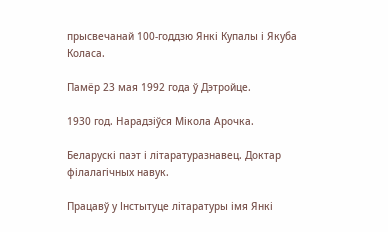прысвечанай 100-годдзю Янкі Купалы і Якуба Коласа.

Памёр 23 мая 1992 года ў Дэтройце.

1930 год. Нарадзіўся Мікола Арочка.

Беларускі паэт і літаратуразнавец. Доктар філалагічных навук.

Працавў у Інстытуце літаратуры імя Янкі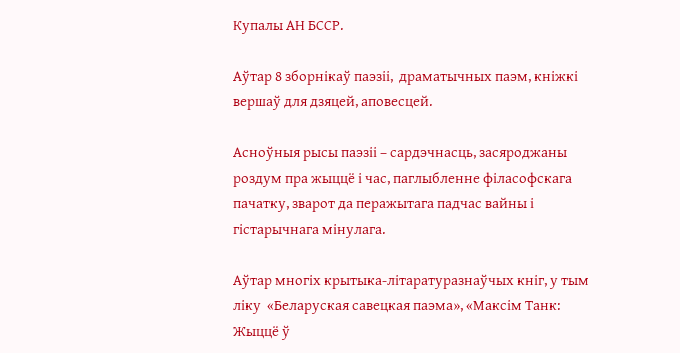Купалы АН БССР.

Аўтар 8 зборнікаў паэзіі,  драматычных паэм, кніжкі вершаў для дзяцей, аповесцей.

Асноўныя рысы паэзіі – сардэчнасць, засяроджаны роздум пра жыццё і час, паглыбленне філасофскага пачатку, зварот да перажытага падчас вайны і гістарычнага мінулага.

Аўтар многіх крытыка-літаратуразнаўчых кніг, у тым ліку  «Беларуская савецкая паэма», «Максім Танк: Жыццё ў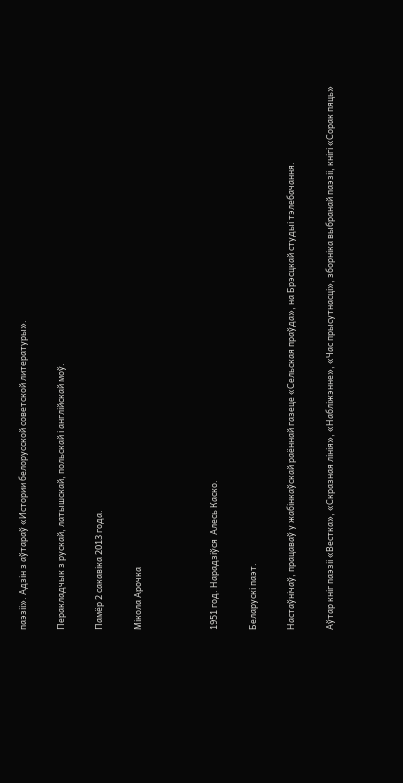паэзіі». Адзін з аўтараў «Истории белорусской советской литературы».

Перакладчык з рускай, латышскай, польскай і англійскай моў.

Памёр 2 сакавіка 2013 года.

Мікола Арочка



1951 год. Нарадзіўся  Алесь Каско.

Беларускі паэт.

Настаўнічаў, працаваў у жабінкаўскай раённай газеце «Сельская праўда», на Брэсцкай студыі тэлебачання.

Аўтар кніг паэзіі «Вестка», «Скразная лінія», «Набліжэнне», «Час прысутнасці», зборніка выбранай паэзіі, кнігі «Сорак пяць»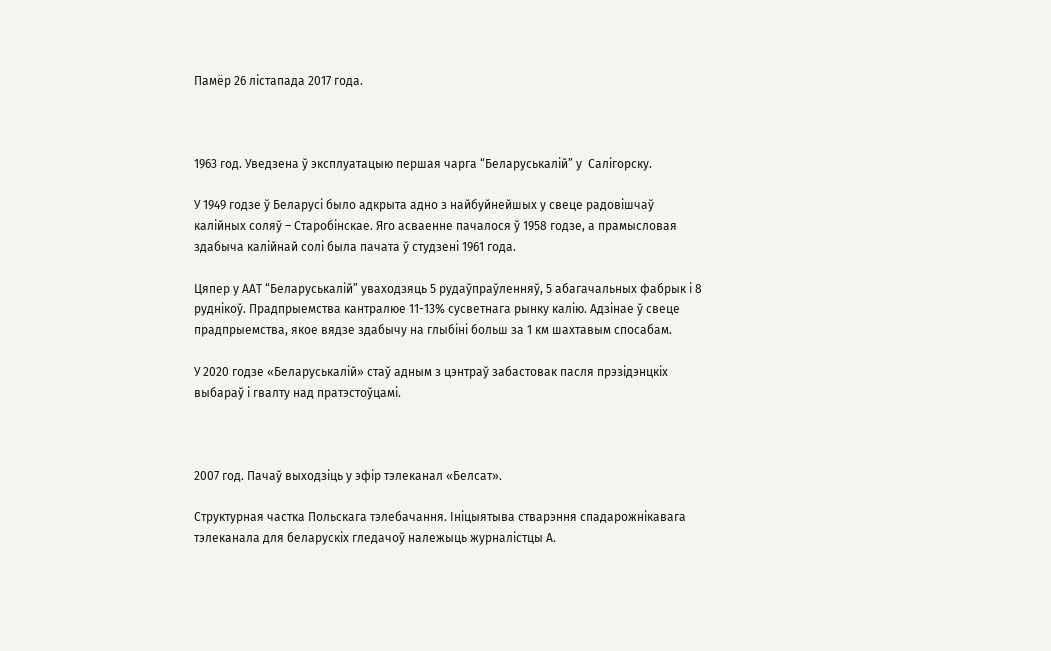Памёр 26 лістапада 2017 года.



1963 год. Уведзена ў эксплуатацыю першая чарга “Беларуськалій” у  Салігорску.

У 1949 годзе ў Беларусі было адкрыта адно з найбуйнейшых у свеце радовішчаў калійных соляў – Старобінскае. Яго асваенне пачалося ў 1958 годзе, а прамысловая здабыча калійнай солі была пачата ў студзені 1961 года.

Цяпер у ААТ “Беларуськалій” уваходзяць 5 рудаўпраўленняў, 5 абагачальных фабрык і 8 руднікоў. Прадпрыемства кантралюе 11-13% сусветнага рынку калію. Адзінае ў свеце прадпрыемства, якое вядзе здабычу на глыбіні больш за 1 км шахтавым спосабам.

У 2020 годзе «Беларуськалій» стаў адным з цэнтраў забастовак пасля прэзідэнцкіх выбараў і гвалту над пратэстоўцамі.



2007 год. Пачаў выходзіць у эфір тэлеканал «Белсат».

Структурная частка Польскага тэлебачання. Ініцыятыва стварэння спадарожнікавага тэлеканала для беларускіх гледачоў належыць журналістцы А.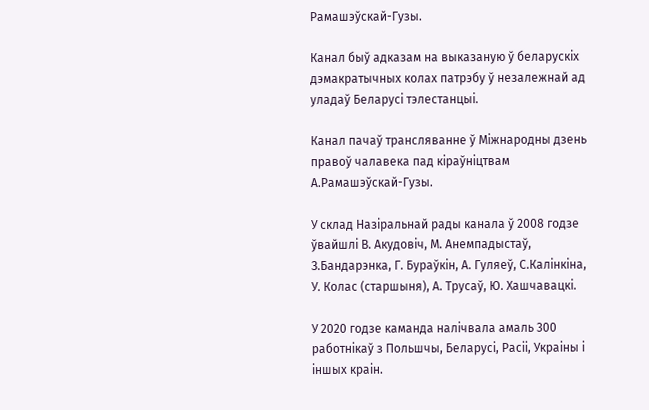Рамашэўскай-Гузы.

Канал быў адказам на выказаную ў беларускіх дэмакратычных колах патрэбу ў незалежнай ад уладаў Беларусі тэлестанцыі.

Канал пачаў трансляванне ў Міжнародны дзень правоў чалавека пад кіраўніцтвам А.Рамашэўскай-Гузы.

У склад Назіральнай рады канала ў 2008 годзе ўвайшлі В. Акудовіч, М. Анемпадыстаў, З.Бандарэнка, Г. Бураўкін, А. Гуляеў, С.Калінкіна, У. Колас (старшыня), А. Трусаў, Ю. Хашчавацкі.

У 2020 годзе каманда налічвала амаль 300 работнікаў з Польшчы, Беларусі, Расіі, Украіны і іншых краін.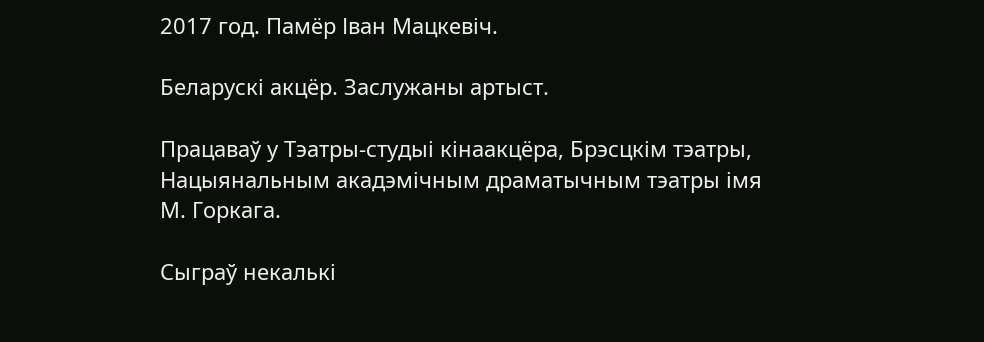2017 год. Памёр Іван Мацкевіч.

Беларускі акцёр. Заслужаны артыст.

Працаваў у Тэатры-студыі кінаакцёра, Брэсцкім тэатры, Нацыянальным акадэмічным драматычным тэатры імя М. Горкага.

Сыграў некалькі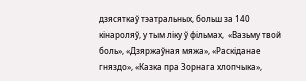дзясяткаў тэатральных, больш за 140 кінароляў, у тым ліку ў фільмах,  «Вазьму твой боль», «Дзяржаўная мяжа», «Раскіданае гняздо», «Казка пра Зорнага хлопчыка»,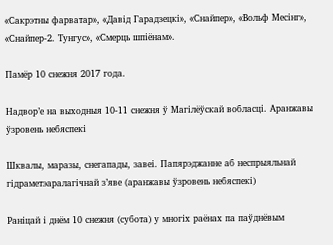«Сакрэтны фарватар», «Давід Гарадзецкі», «Снайпер», «Вольф Месінг», «Снайпер-2. Тунгус», «Смерць шпіёнам».

Памёр 10 снежня 2017 года.

Надвор’е на выходныя 10-11 снежня ў Магілёўскай вобласці. Аранжавы ўзровень небяспекі

Шквалы, маразы, снегапады, завеі. Папярэджанне аб неспрыяльнай гідраметэаралагічнай з’яве (аранжавы ўзровень небяспекі)

Раніцай і днём 10 снежня (субота) у многіх раёнах па паўднёвым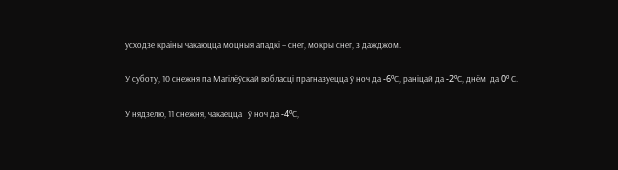усходзе краіны чакаюцца моцныя ападкі – снег, мокры снег, з дажджом.

У суботу, 10 снежня па Магілёўскай вобласці прагназуецца ў ноч да -6ºС, раніцай да -2ºС, днём  да 0º С.

У нядзелю, 11 снежня, чакаецца   ў ноч да -4ºС,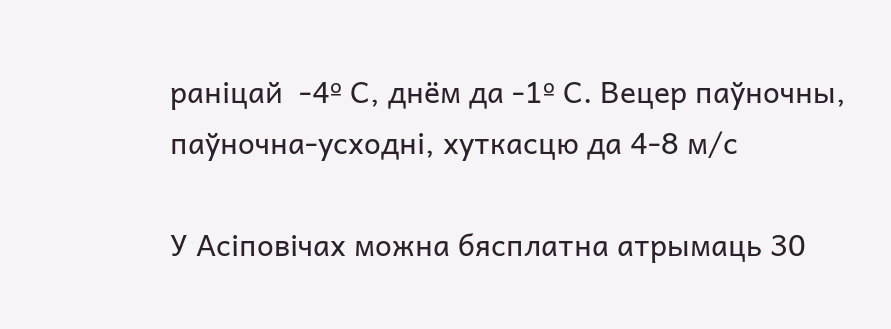раніцай  -4º С, днём да -1º С. Вецер паўночны, паўночна-усходні, хуткасцю да 4-8 м/с

У Асіповічах можна бясплатна атрымаць 30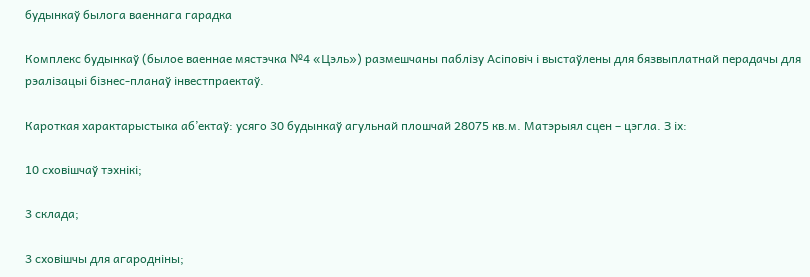будынкаў былога ваеннага гарадка

Комплекс будынкаў (былое ваеннае мястэчка №4 «Цэль») размешчаны паблізу Асіповіч і выстаўлены для бязвыплатнай перадачы для рэалізацыі бізнес-планаў інвестпраектаў.

Кароткая характарыстыка аб’ектаў: усяго 30 будынкаў агульнай плошчай 28075 кв.м. Матэрыял сцен – цэгла. З іх:

10 сховішчаў тэхнікі;

3 склада;

3 сховішчы для агародніны;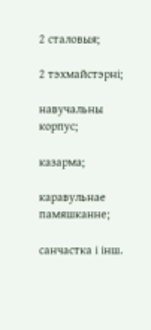2 сталовыя;

2 тэхмайстэрні;

навучальны корпус;

казарма;

каравульнае памяшканне;

санчастка і інш.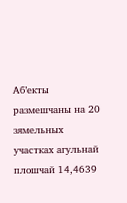Аб’екты размешчаны на 20 зямельных участках агульнай плошчай 14,4639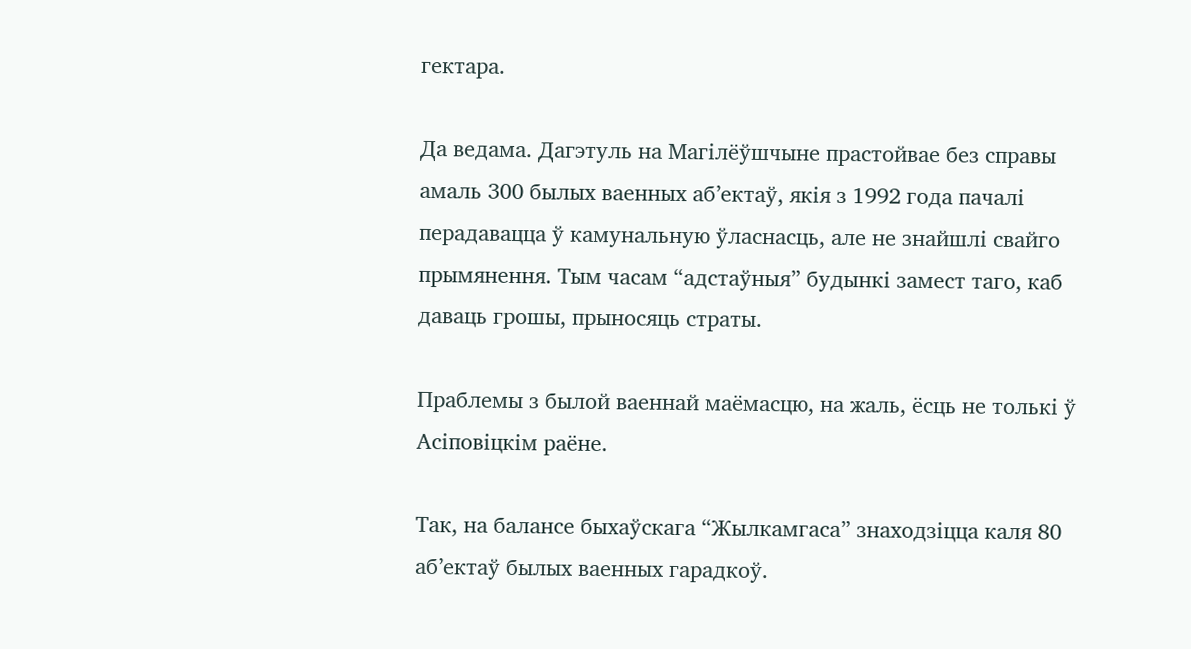гектара.

Да ведама. Дагэтуль на Магілёўшчыне прастойвае без справы амаль 300 былых ваенных аб’ектаў, якія з 1992 года пачалі перадавацца ў камунальную ўласнасць, але не знайшлі свайго прымянення. Тым часам “адстаўныя” будынкі замест таго, каб даваць грошы, прыносяць страты.

Праблемы з былой ваеннай маёмасцю, на жаль, ёсць не толькі ў Асіповіцкім раёне.

Так, на балансе быхаўскага “Жылкамгаса” знаходзіцца каля 80 аб’ектаў былых ваенных гарадкоў.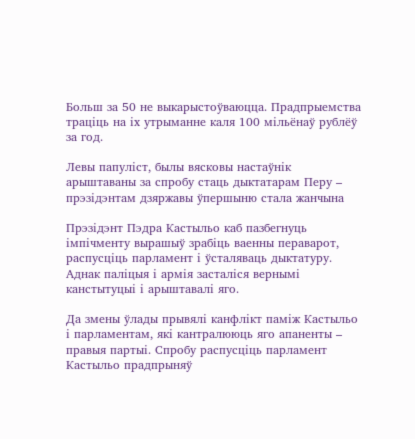Больш за 50 не выкарыстоўваюцца. Прадпрыемства траціць на іх утрыманне каля 100 мільёнаў рублёў за год.

Левы папуліст, былы вясковы настаўнік арыштаваны за спробу стаць дыктатарам Перу – прэзідэнтам дзяржавы ўпершыню стала жанчына

Прэзідэнт Пэдра Кастыльо каб пазбегнуць імпічменту вырашыў зрабіць ваенны пераварот, распусціць парламент і ўсталяваць дыктатуру. Аднак паліцыя і армія засталіся вернымі канстытуцыі і арыштавалі яго.

Да змены ўлады прывялі канфлікт паміж Кастыльо і парламентам, які кантралююць яго апаненты – правыя партыі. Спробу распусціць парламент Кастыльо прадпрыняў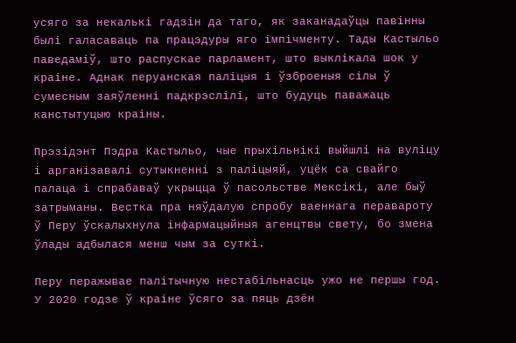усяго за некалькі гадзін да таго, як заканадаўцы павінны былі галасаваць па працэдуры яго імпічменту. Тады Кастыльо паведаміў, што распускае парламент, што выклікала шок у краіне. Аднак перуанская паліцыя і ўзброеныя сілы ў сумесным заяўленні падкрэслілі, што будуць паважаць канстытуцыю краіны.

Прэзідэнт Пэдра Кастыльо, чые прыхільнікі выйшлі на вуліцу і арганізавалі сутыкненні з паліцыяй, уцёк са свайго палаца і спрабаваў укрыцца ў пасольстве Мексікі, але быў затрыманы. Вестка пра няўдалую спробу ваеннага перавароту ў Перу ўскалыхнула інфармацыйныя агенцтвы свету, бо змена ўлады адбылася менш чым за суткі.

Перу перажывае палітычную нестабільнасць ужо не першы год. У 2020 годзе ў краіне ўсяго за пяць дзён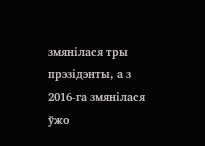змянілася тры прэзідэнты, а з 2016-га змянілася ўжо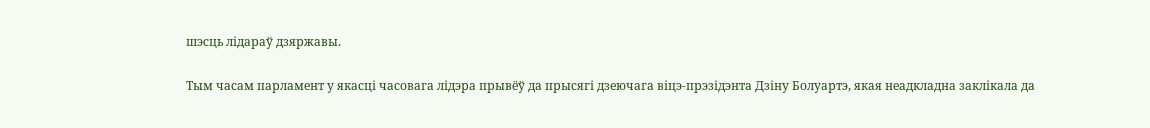шэсць лідараў дзяржавы.

Тым часам парламент у якасці часовага лідэра прывёў да прысягі дзеючага віцэ-прэзідэнта Дзіну Болуартэ, якая неадкладна заклікала да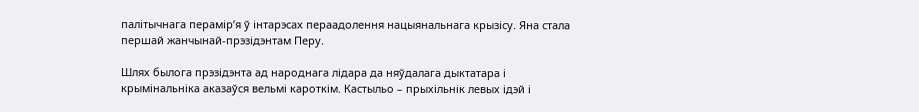палітычнага перамір’я ў інтарэсах пераадолення нацыянальнага крызісу. Яна стала першай жанчынай-прэзідэнтам Перу.

Шлях былога прэзідэнта ад народнага лідара да няўдалага дыктатара і крымінальніка аказаўся вельмі кароткім. Кастыльо – прыхільнік левых ідэй і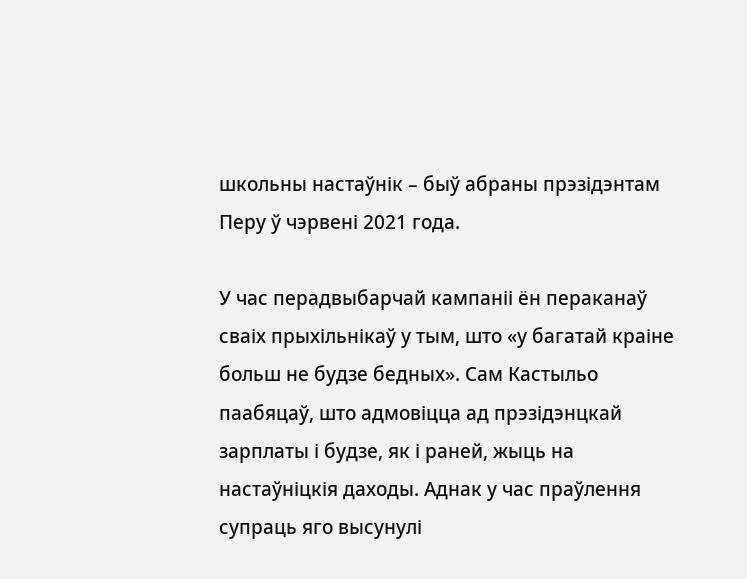школьны настаўнік – быў абраны прэзідэнтам Перу ў чэрвені 2021 года.

У час перадвыбарчай кампаніі ён пераканаў сваіх прыхільнікаў у тым, што «у багатай краіне больш не будзе бедных». Сам Кастыльо паабяцаў, што адмовіцца ад прэзідэнцкай зарплаты і будзе, як і раней, жыць на настаўніцкія даходы. Аднак у час праўлення супраць яго высунулі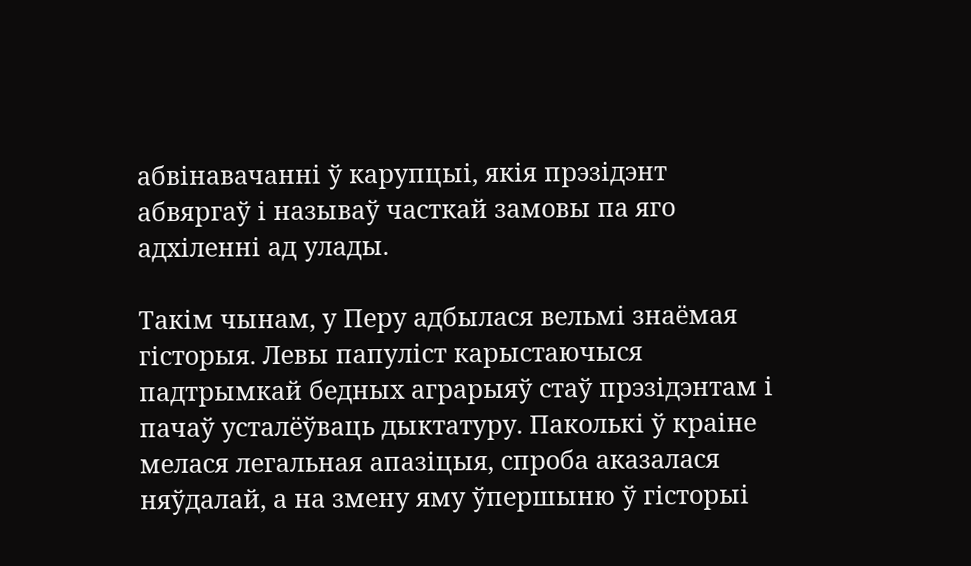абвінавачанні ў карупцыі, якія прэзідэнт абвяргаў і называў часткай замовы па яго адхіленні ад улады.

Такім чынам, у Перу адбылася вельмі знаёмая гісторыя. Левы папуліст карыстаючыся падтрымкай бедных аграрыяў стаў прэзідэнтам і пачаў усталёўваць дыктатуру. Паколькі ў краіне мелася легальная апазіцыя, спроба аказалася няўдалай, а на змену яму ўпершыню ў гісторыі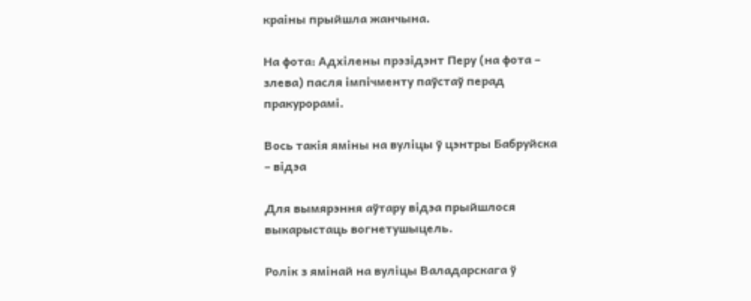краіны прыйшла жанчына.

На фота: Адхілены прэзідэнт Перу (на фота – злева) пасля імпічменту паўстаў перад пракурорамі.

Вось такія яміны на вуліцы ў цэнтры Бабруйска – відэа

Для вымярэння аўтару відэа прыйшлося выкарыстаць вогнетушыцель.

Ролік з ямінай на вуліцы Валадарскага ў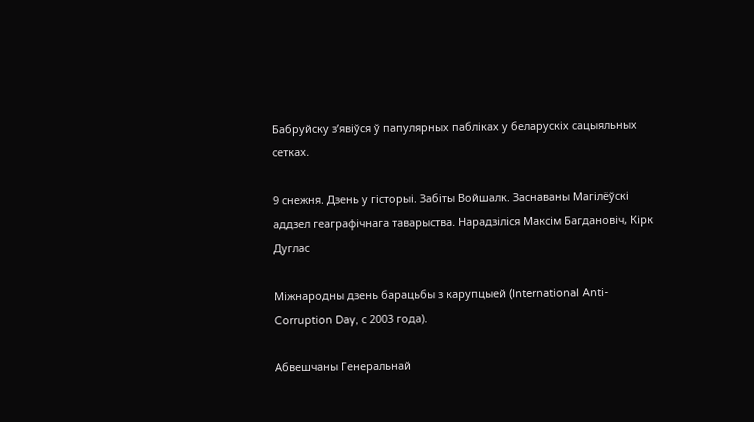Бабруйску з’явіўся ў папулярных пабліках у беларускіх сацыяльных сетках.

9 снежня. Дзень у гісторыі. Забіты Войшалк. Заснаваны Магілёўскі аддзел геаграфічнага таварыства. Нарадзіліся Максім Багдановіч, Кірк Дуглас

Міжнародны дзень барацьбы з карупцыей (International Anti-Corruption Day, с 2003 года).

Абвешчаны Генеральнай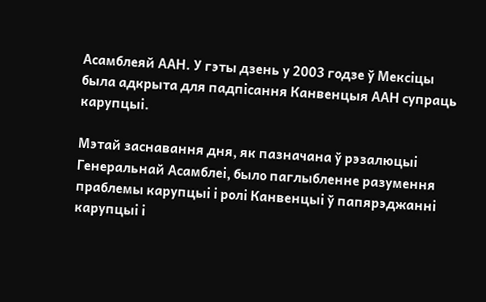Асамблеяй ААН. У гэты дзень у 2003 годзе ў Мексіцы была адкрыта для падпісання Канвенцыя ААН супраць карупцыі.

Мэтай заснавання дня, як пазначана ў рэзалюцыі Генеральнай Асамблеі, было паглыбленне разумення праблемы карупцыі і ролі Канвенцыі ў папярэджанні карупцыі і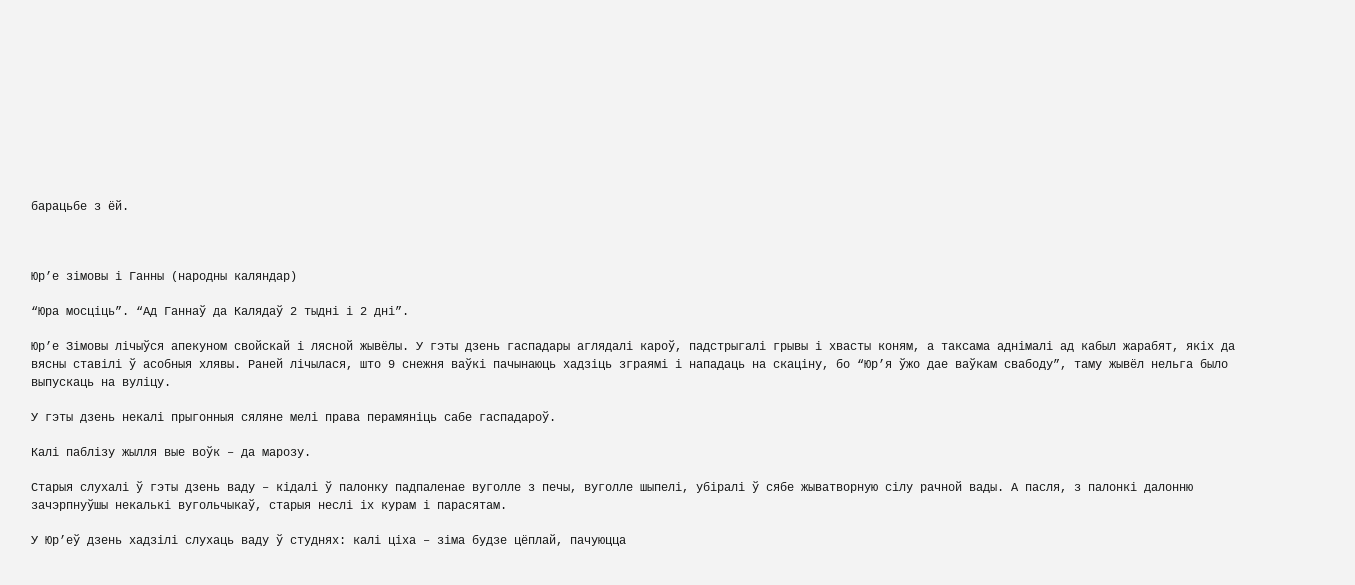барацьбе з ёй.



Юр’е зімовы і Ганны (народны каляндар)

“Юра мосціць”. “Ад Ганнаў да Калядаў 2 тыдні і 2 дні”.

Юр’е Зімовы лічыўся апекуном свойскай і лясной жывёлы. У гэты дзень гаспадары аглядалі кароў, падстрыгалі грывы і хвасты коням, а таксама аднімалі ад кабыл жарабят, якіх да вясны ставілі ў асобныя хлявы. Раней лічылася, што 9 снежня ваўкі пачынаюць хадзіць зграямі і нападаць на скаціну, бо “Юр’я ўжо дае ваўкам свабоду”, таму жывёл нельга было выпускаць на вуліцу.

У гэты дзень некалі прыгонныя сяляне мелі права перамяніць сабе гаспадароў.

Калі паблізу жылля вые воўк – да марозу.

Старыя слухалі ў гэты дзень ваду – кідалі ў палонку падпаленае вуголле з печы, вуголле шыпелі, убіралі ў сябе жыватворную сілу рачной вады. А пасля, з палонкі далонню зачэрпнуўшы некалькі вугольчыкаў, старыя неслі іх курам і парасятам.

У Юр’еў дзень хадзілі слухаць ваду ў студнях: калі ціха – зіма будзе цёплай, пачуюцца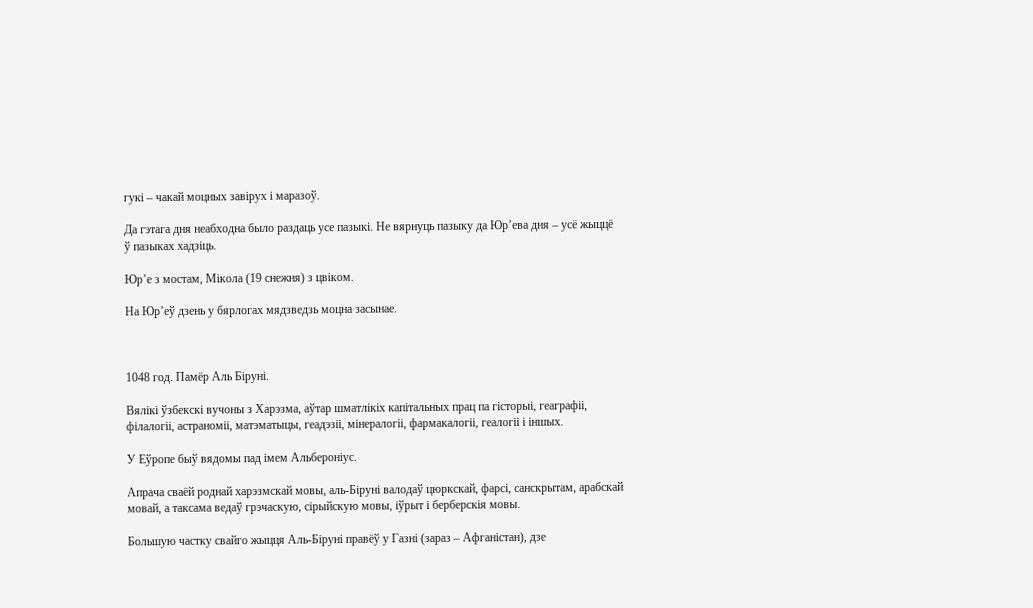гукі – чакай моцных завірух і маразоў.

Да гэтага дня неабходна было раздаць усе пазыкі. Не вярнуць пазыку да Юр’ева дня – усё жыццё ў пазыках хадзіць.

Юр’е з мостам, Мікола (19 снежня) з цвіком.

На Юр’еў дзень у бярлогах мядзведзь моцна засынае.



1048 год. Памёр Аль Біруні.

Вялікі ўзбекскі вучоны з Харэзма, аўтар шматлікіх капітальных прац па гісторыі, геаграфіі, філалогіі, астраноміі, матэматыцы, геадэзіі, мінералогіі, фармакалогіі, геалогіі і іншых.

У Еўропе быў вядомы пад імем Альбероніус.

Апрача сваёй роднай харэзмскай мовы, аль-Біруні валодаў цюркскай, фарсі, санскрытам, арабскай мовай, а таксама ведаў грэчаскую, сірыйскую мовы, іўрыт і берберскія мовы.

Большую частку свайго жыцця Аль-Біруні правёў у Газні (зараз – Афганістан), дзе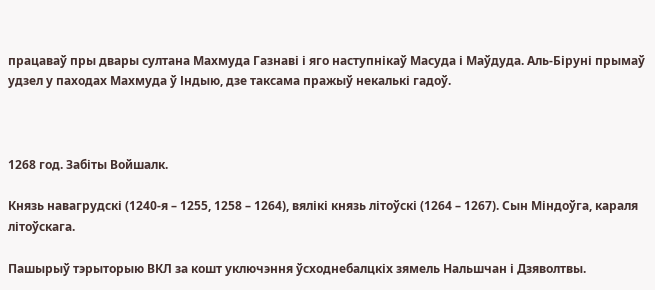працаваў пры двары султана Махмуда Газнаві і яго наступнікаў Масуда і Маўдуда. Аль-Біруні прымаў удзел у паходах Махмуда ў Індыю, дзе таксама пражыў некалькі гадоў.



1268 год. Забіты Войшалк.

Князь навагрудскі (1240-я – 1255, 1258 – 1264), вялікі князь літоўскі (1264 – 1267). Сын Міндоўга, караля літоўскага.

Пашырыў тэрыторыю ВКЛ за кошт уключэння ўсходнебалцкіх зямель Нальшчан і Дзяволтвы.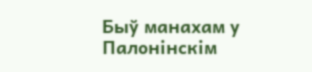Быў манахам у Палонінскім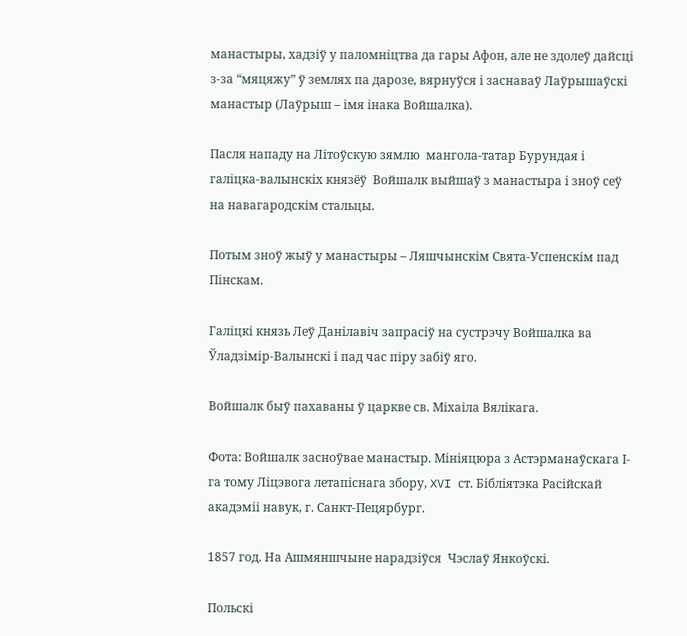манастыры, хадзіў у паломніцтва да гары Афон, але не здолеў дайсці з-за “мяцяжу” ў землях па дарозе, вярнуўся і заснаваў Лаўрышаўскі манастыр (Лаўрыш – імя інака Войшалка).

Пасля нападу на Літоўскую зямлю  мангола-татар Бурундая і галіцка-валынскіх князёў  Войшалк выйшаў з манастыра і зноў сеў на навагародскім стальцы.

Потым зноў жыў у манастыры – Ляшчынскім Свята-Успенскім пад Пінскам.

Галіцкі князь Леў Данілавіч запрасіў на сустрэчу Войшалка ва Ўладзімір-Валынскі і пад час піру забіў яго.

Войшалк быў пахаваны ў царкве св. Міхаіла Вялікага.

Фота: Войшалк засноўвае манастыр. Мініяцюра з Астэрманаўскага І-га тому Ліцэвога летапіснага збору, XVI ст. Бібліятэка Расійскай акадэміі навук, г. Санкт-Пецярбург.

1857 год. На Ашмяншчыне нарадзіўся  Чэслаў Янкоўскі.

Польскі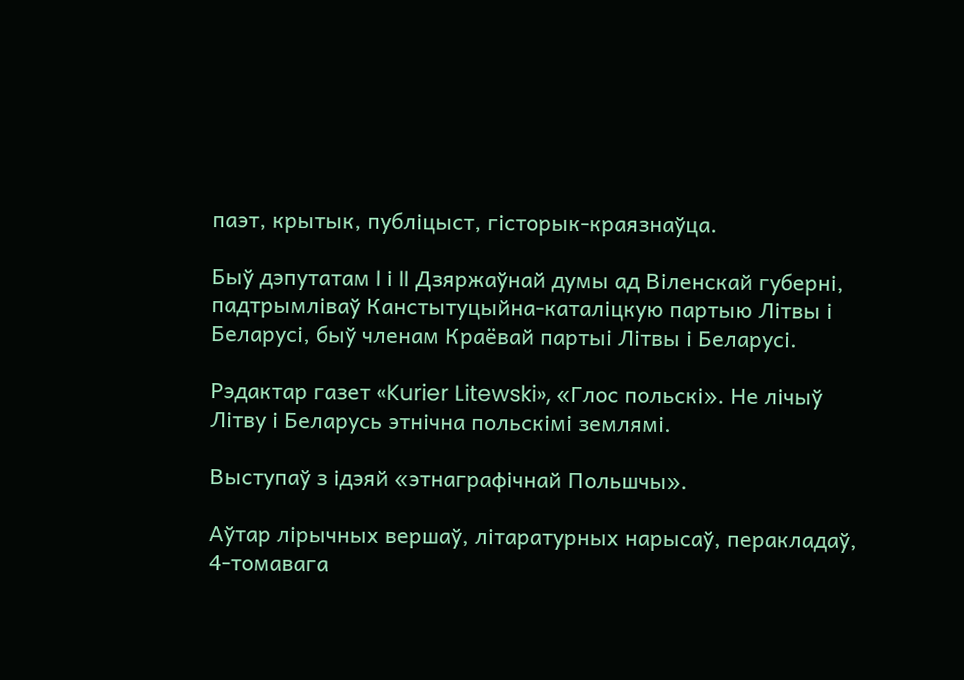паэт, крытык, публіцыст, гісторык-краязнаўца.

Быў дэпутатам I і II Дзяржаўнай думы ад Віленскай губерні, падтрымліваў Канстытуцыйна-каталіцкую партыю Літвы і Беларусі, быў членам Краёвай партыі Літвы і Беларусі.

Рэдактар газет «Kurier Litewski», «Глос польскі». Не лічыў Літву і Беларусь этнічна польскімі землямі.

Выступаў з ідэяй «этнаграфічнай Польшчы».

Аўтар лірычных вершаў, літаратурных нарысаў, перакладаў, 4-томавага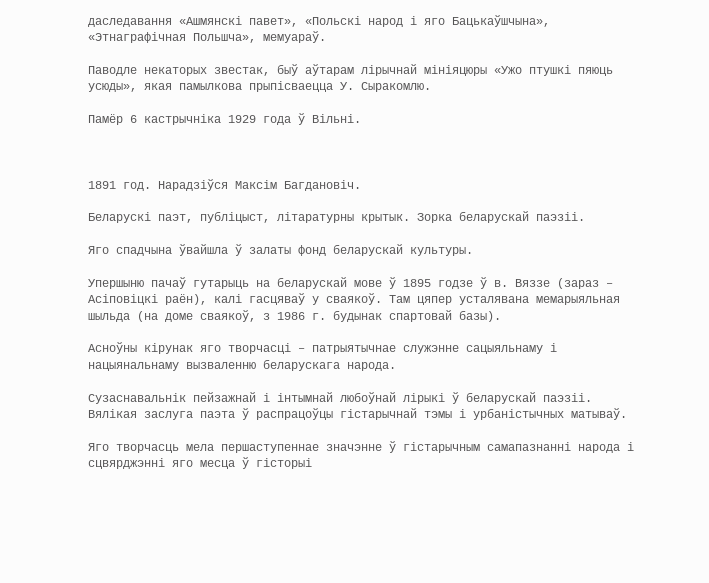даследавання «Ашмянскі павет», «Польскі народ і яго Бацькаўшчына», «Этнаграфічная Польшча», мемуараў.

Паводле некаторых звестак, быў аўтарам лірычнай мініяцюры «Ужо птушкі пяюць усюды», якая памылкова прыпісваецца У. Сыракомлю.

Памёр 6 кастрычніка 1929 года ў Вільні.



1891 год. Нарадзіўся Максім Багдановіч.

Беларускі паэт, публіцыст, літаратурны крытык. Зорка беларускай паэзіі.

Яго спадчына ўвайшла ў залаты фонд беларускай культуры.

Упершыню пачаў гутарыць на беларускай мове ў 1895 годзе ў в. Вяззе (зараз – Асіповіцкі раён), калі гасцяваў у сваякоў. Там цяпер усталявана мемарыяльная шыльда (на доме сваякоў, з 1986 г. будынак спартовай базы).

Асноўны кірунак яго творчасці – патрыятычнае служэнне сацыяльнаму і нацыянальнаму вызваленню беларускага народа.

Сузаснавальнік пейзажнай і інтымнай любоўнай лірыкі ў беларускай паэзіі. Вялікая заслуга паэта ў распрацоўцы гістарычнай тэмы і урбаністычных матываў.

Яго творчасць мела першаступеннае значэнне ў гістарычным самапазнанні народа і сцвярджэнні яго месца ў гісторыі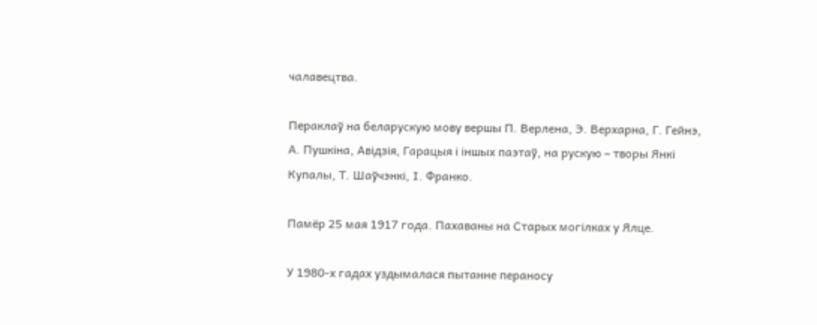чалавецтва.

Пераклаў на беларускую мову вершы П. Верлена, Э. Верхарна, Г. Гейнэ, А. Пушкіна, Авідзія, Гарацыя і іншых паэтаў, на рускую – творы Янкі Купалы, Т. Шаўчэнкі, І. Франко.

Памёр 25 мая 1917 года. Пахаваны на Старых могілках у Ялце.

У 1980-х гадах уздымалася пытанне пераносу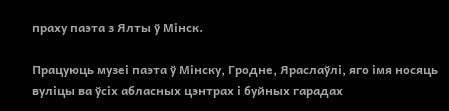праху паэта з Ялты ў Мінск.

Працуюць музеі паэта ў Мінску, Гродне, Яраслаўлі, яго імя носяць вуліцы ва ўсіх абласных цэнтрах і буйных гарадах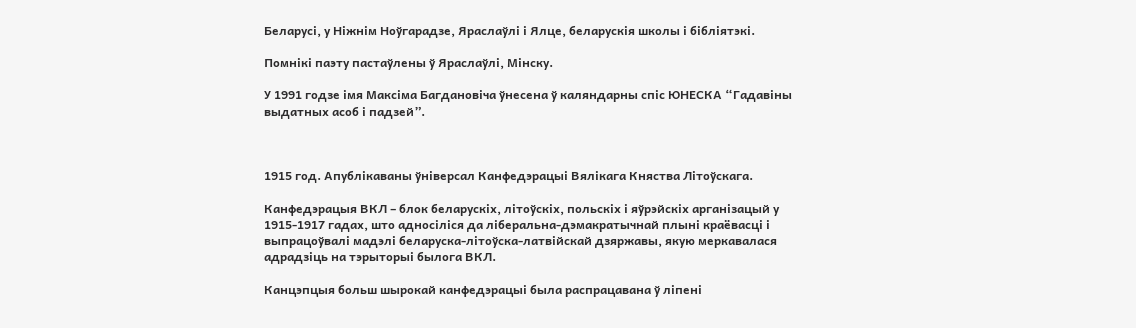Беларусі, у Ніжнім Ноўгарадзе, Яраслаўлі і Ялце, беларускія школы і бібліятэкі.

Помнікі паэту пастаўлены ў Яраслаўлі, Мінску.

У 1991 годзе імя Максіма Багдановіча ўнесена ў каляндарны спіс ЮНЕСКА “Гадавіны выдатных асоб і падзей”.



1915 год. Апублікаваны ўніверсал Канфедэрацыі Вялікага Княства Літоўскага.

Канфедэрацыя ВКЛ – блок беларускіх, літоўскіх, польскіх і яўрэйскіх арганізацый у 1915-1917 гадах, што адносіліся да ліберальна-дэмакратычнай плыні краёвасці і выпрацоўвалі мадэлі беларуска-літоўска-латвійскай дзяржавы, якую меркавалася адрадзіць на тэрыторыі былога ВКЛ.

Канцэпцыя больш шырокай канфедэрацыі была распрацавана ў ліпені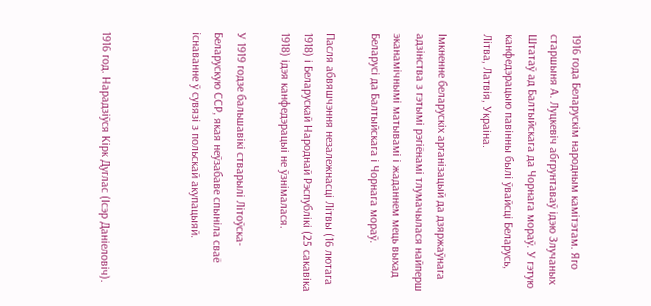1916 года Беларускім народным камітэтам. Яго старшыня А. Луцкевіч абгрунтаваў ідэю Злучаных Штатаў ад Балтыйскага да Чорнага мораў. У гэтую канфедэрацыю павінны былі ўвайсці Беларусь, Літва, Латвія, Украіна.

Імкненне беларускіх арганізацый да дзяржаўнага адзінства з гэтымі рэгіёнамі тлумачылася найперш эканамічнымі матывамі і жаданнем мець выхад Беларусі да Балтыйскага і Чорнага мораў.

Пасля абвяшчэння незалежнасці Літвы (16 лютага 1918) і Беларускай Народнай Рэспублікі (25 сакавіка 1918) ідэя канфедэрацыі не ўзнімалася.

У 1919 годзе бальшавікі стварылі Літоўска-Беларускую ССР, якая неўзабаве спыніла сваё існаванне ў сувязі з польскай акупацыяй.



1916 год. Нарадзіўся Кірк Дуглас (Ісэр Даніеловіч).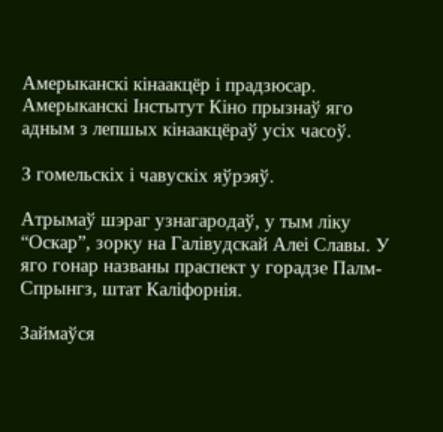Амерыканскі кінаакцёр і прадзюсар. Амерыканскі Інстытут Кіно прызнаў яго адным з лепшых кінаакцёраў усіх часоў.

З гомельскіх і чавускіх яўрэяў.

Атрымаў шэраг узнагародаў, у тым ліку “Оскар”, зорку на Галівудскай Алеі Славы. У яго гонар названы праспект у горадзе Палм-Спрынгз, штат Каліфорнія.

Займаўся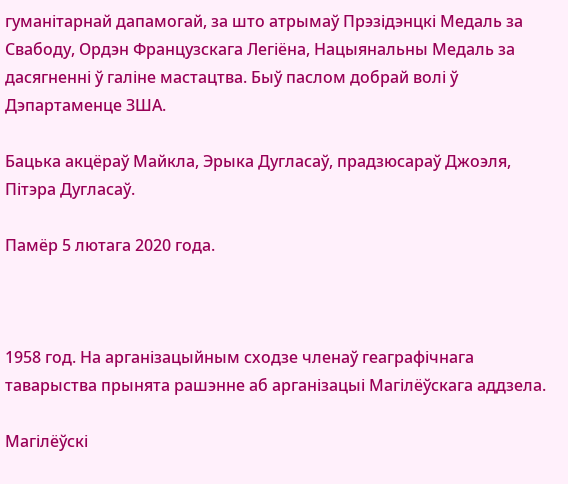гуманітарнай дапамогай, за што атрымаў Прэзідэнцкі Медаль за Свабоду, Ордэн Французскага Легіёна, Нацыянальны Медаль за дасягненні ў галіне мастацтва. Быў паслом добрай волі ў Дэпартаменце ЗША.

Бацька акцёраў Майкла, Эрыка Дугласаў, прадзюсараў Джоэля, Пітэра Дугласаў.

Памёр 5 лютага 2020 года.



1958 год. На арганізацыйным сходзе членаў геаграфічнага таварыства прынята рашэнне аб арганізацыі Магілёўскага аддзела.

Магілёўскі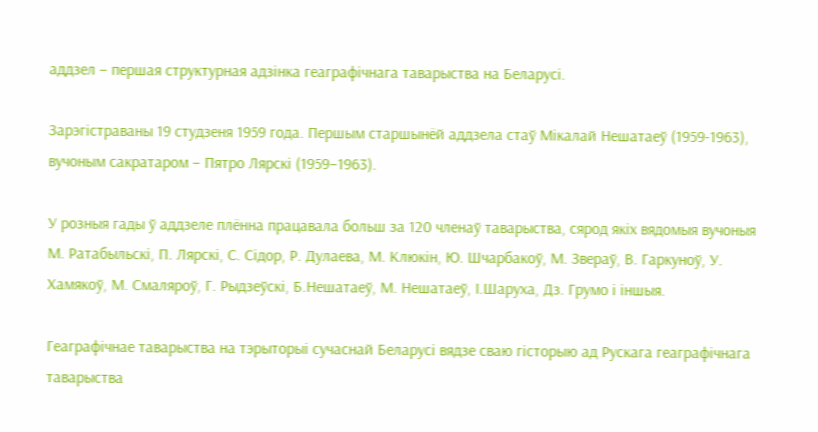аддзел – першая структурная адзінка геаграфічнага таварыства на Беларусі.

Зарэгістраваны 19 студзеня 1959 года. Першым старшынёй аддзела стаў Мікалай Нешатаеў (1959-1963), вучоным сакратаром – Пятро Лярскі (1959–1963).

У розныя гады ў аддзеле плённа працавала больш за 120 членаў таварыства, сярод якіх вядомыя вучоныя М. Ратабыльскі, П. Лярскі, С. Сідор, Р. Дулаева, М. Клюкін, Ю. Шчарбакоў, М. Звераў, В. Гаркуноў, У. Хамякоў, М. Смаляроў, Г. Рыдзеўскі, Б.Нешатаеў, М. Нешатаеў, І.Шаруха, Дз. Грумо і іншыя.

Геаграфічнае таварыства на тэрыторыі сучаснай Беларусі вядзе сваю гісторыю ад Рускага геаграфічнага таварыства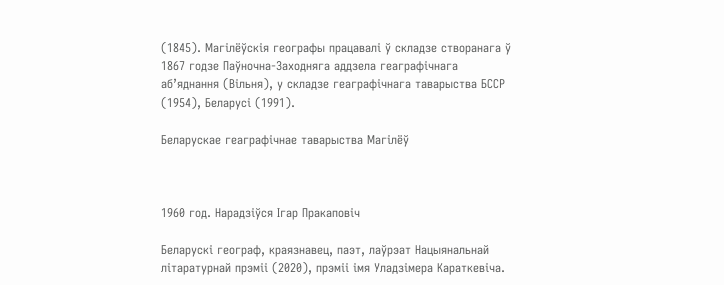(1845). Магілёўскія географы працавалі ў складзе створанага ў 1867 годзе Паўночна-Заходняга аддзела геаграфічнага аб’яднання (Вільня), у складзе геаграфічнага таварыства БССР (1954), Беларусі (1991).

Беларускае геаграфічнае таварыства Магілёў



1960 год. Нарадзіўся Ігар Пракаповіч

Беларускі географ, краязнавец, паэт, лаўрэат Нацыянальнай літаратурнай прэміі (2020), прэміі імя Уладзімера Караткевіча.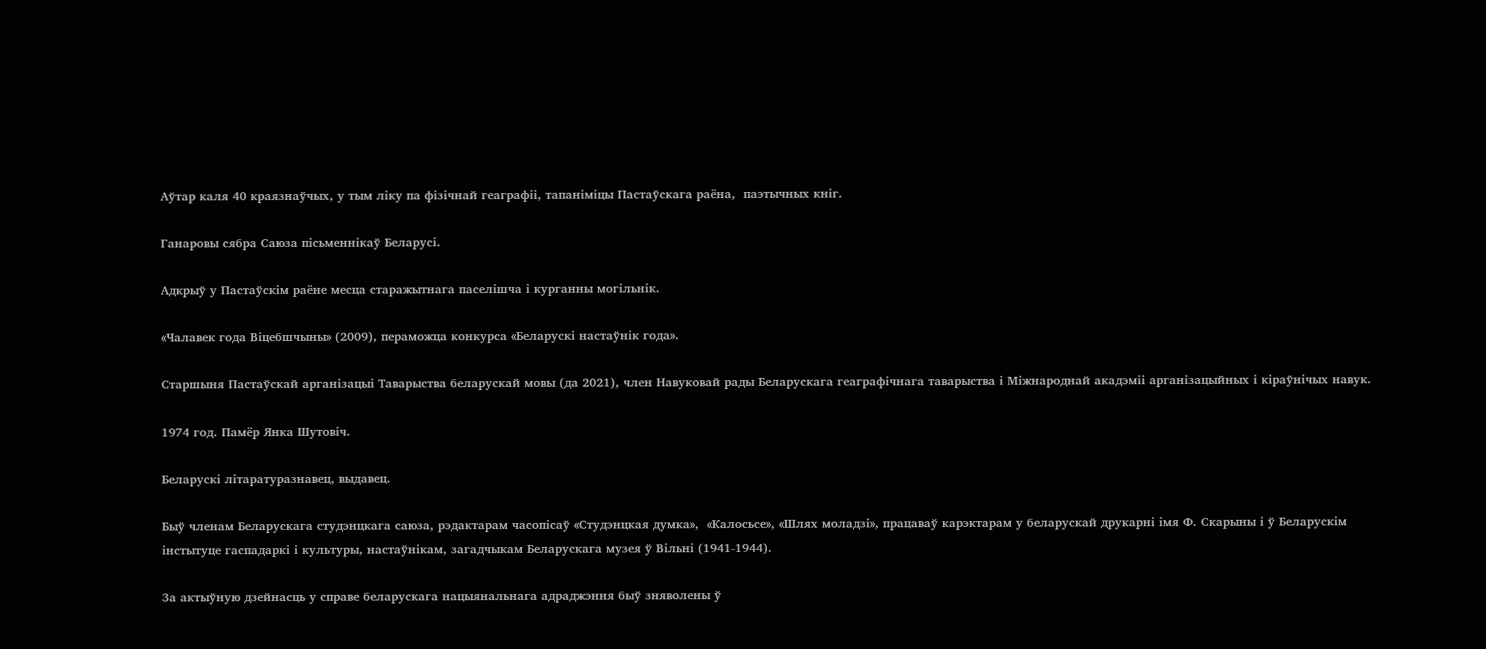Аўтар каля 40 краязнаўчых, у тым ліку па фізічнай геаграфіі, тапаніміцы Пастаўскага раёна,  паэтычных кніг.

Ганаровы сябра Саюза пісьменнікаў Беларусі.

Адкрыў у Пастаўскім раёне месца старажытнага паселішча і курганны могільнік.

«Чалавек года Віцебшчыны» (2009), пераможца конкурса «Беларускі настаўнік года».

Старшыня Пастаўскай арганізацыі Таварыства беларускай мовы (да 2021), член Навуковай рады Беларускага геаграфічнага таварыства і Міжнароднай акадэміі арганізацыйных і кіраўнічых навук.

1974 год. Памёр Янка Шутовіч.

Беларускі літаратуразнавец, выдавец.

Быў членам Беларускага студэнцкага саюза, рэдактарам часопісаў «Студэнцкая думка»,  «Калосьсе», «Шлях моладзі», працаваў карэктарам у беларускай друкарні імя Ф. Скарыны і ў Беларускім інстытуце гаспадаркі і культуры, настаўнікам, загадчыкам Беларускага музея ў Вільні (1941-1944).

За актыўную дзейнасць у справе беларускага нацыянальнага адраджэння быў зняволены ў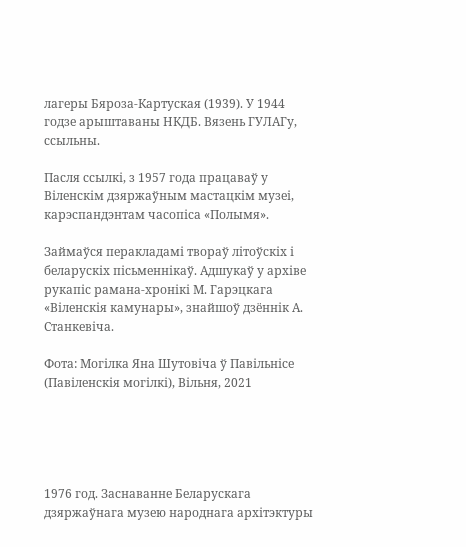лагеры Бяроза-Картуская (1939). У 1944 годзе арыштаваны НКДБ. Вязень ГУЛАГу, ссыльны.

Пасля ссылкі, з 1957 года працаваў у Віленскім дзяржаўным мастацкім музеі, карэспандэнтам часопіса «Полымя».

Займаўся перакладамі твораў літоўскіх і беларускіх пісьменнікаў. Адшукаў у архіве рукапіс рамана-хронікі М. Гарэцкага «Віленскія камунары», знайшоў дзённік А. Станкевіча.

Фота: Могілка Яна Шутовіча ў Павільнісе (Павіленскія могілкі), Вільня, 2021





1976 год. Заснаванне Беларускага дзяржаўнага музею народнага архітэктуры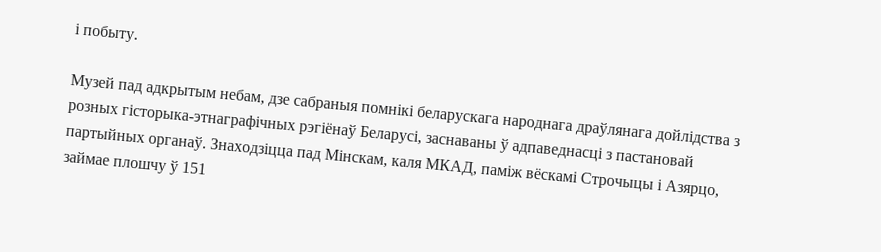і побыту.

Музей пад адкрытым небам, дзе сабраныя помнікі беларускага народнага драўлянага дойлідства з розных гісторыка-этнаграфічных рэгіёнаў Беларусі, заснаваны ў адпаведнасці з пастановай партыйных органаў. Знаходзіцца пад Мінскам, каля МКАД, паміж вёскамі Строчыцы і Азярцо, займае плошчу ў 151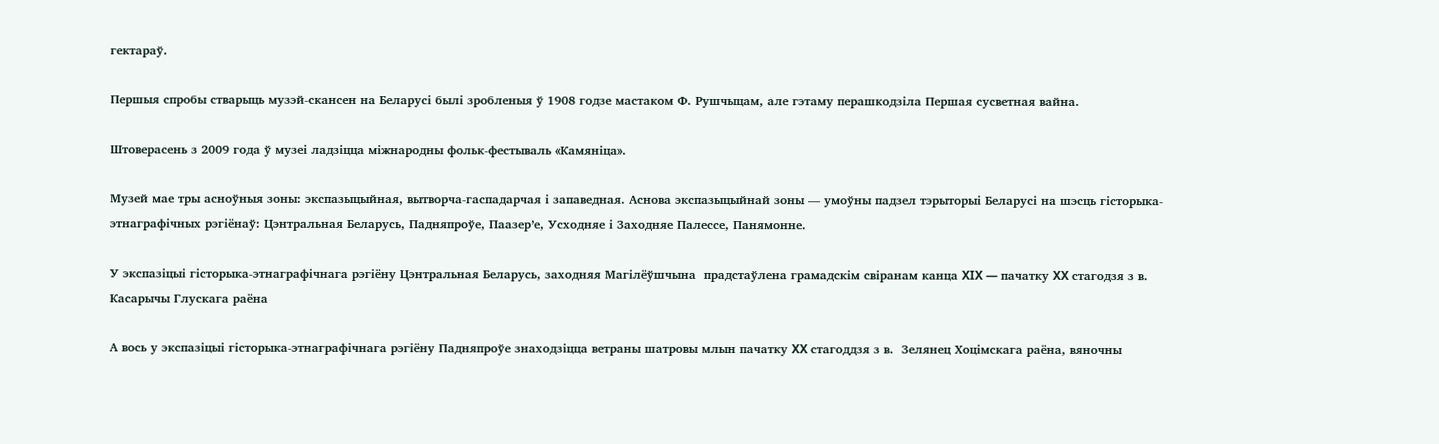гектараў.

Першыя спробы стварыць музэй-скансен на Беларусі былі зробленыя ў 1908 годзе мастаком Ф. Рушчыцам, але гэтаму перашкодзіла Першая сусветная вайна.

Штоверасень з 2009 года ў музеі ладзіцца міжнародны фольк-фестываль «Камяніца».

Музей мае тры асноўныя зоны: экспазыцыйная, вытворча-гаспадарчая і запаведная. Аснова экспазыцыйнай зоны — умоўны падзел тэрыторыі Беларусі на шэсць гісторыка-этнаграфічных рэгіёнаў: Цэнтральная Беларусь, Падняпроўе, Паазер’е, Усходняе і Заходняе Палессе, Панямонне.

У экспазіцыі гісторыка-этнаграфічнага рэгіёну Цэнтральная Беларусь, заходняя Магілёўшчына  прадстаўлена грамадскім свіранам канца XIX — пачатку XX стагодзя з в. Касарычы Глускага раёна

А вось у экспазіцыі гісторыка-этнаграфічнага рэгіёну Падняпроўе знаходзіцца ветраны шатровы млын пачатку XX стагоддзя з в.  Зелянец Хоцімскага раёна, вяночны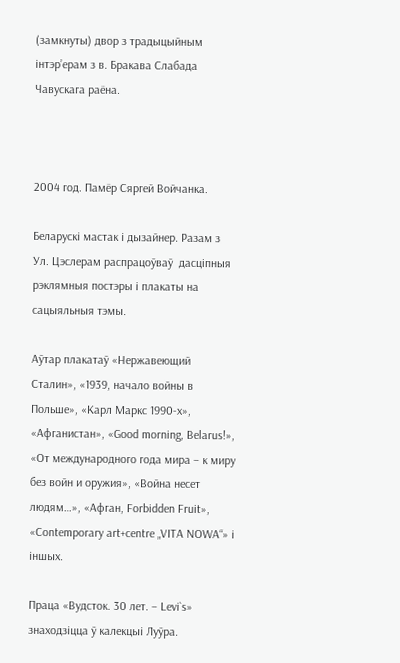(замкнуты) двор з традыцыйным інтэр’ерам з в. Бракава Слабада Чавускага раёна.



2004 год. Памёр Сяргей Войчанка.

Беларускі мастак і дызайнер. Разам з Ул. Цэслерам распрацоўваў  дасціпныя рэклямныя постэры і плакаты на сацыяльныя тэмы.

Аўтар плакатаў «Нержавеющий Сталин», «1939, начало войны в Польше», «Карл Маркс 1990-х», «Афганистан», «Good morning, Belarus!», «От международного года мира – к миру без войн и оружия», «Война несет людям…», «Афган, Forbidden Fruit», «Contemporary art+centre „VITA NOWA“» і іншых.

Праца «Вудсток. 30 лет. – Levi`s» знаходзіцца ў калекцыі Луўра.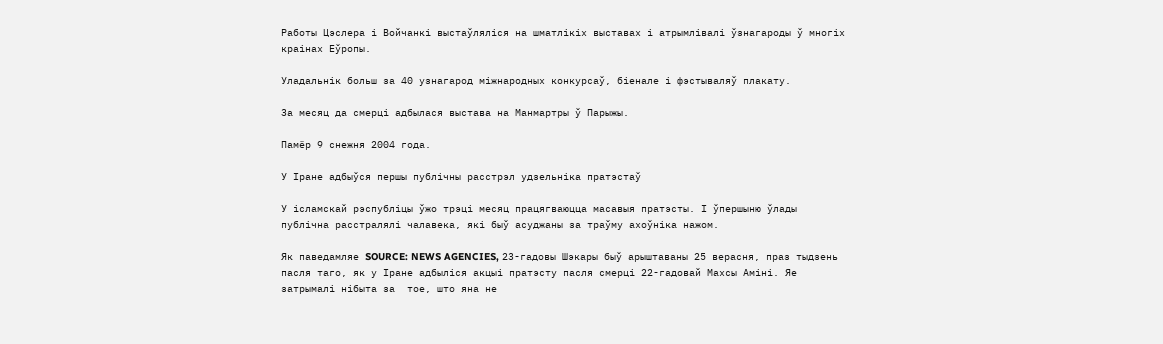Работы Цэслера і Войчанкі выстаўляліся на шматлікіх выставах і атрымлівалі ўзнагароды ў многіх краінах Еўропы.

Уладальнік больш за 40 узнагарод міжнародных конкурсаў, біенале і фэстываляў плакату.

За месяц да смерці адбылася выстава на Манмартры ў Парыжы.

Памёр 9 снежня 2004 года.

У Іране адбыўся першы публічны расстрэл удзельніка пратэстаў

У ісламскай рэспубліцы ўжо трэці месяц працягваюцца масавыя пратэсты. І ўпершыню ўлады публічна расстралялі чалавека, які быў асуджаны за траўму ахоўніка нажом.

Як паведамляе SOURCE: NEWS AGENCIES, 23-гадовы Шэкары быў арыштаваны 25 верасня, праз тыдзень пасля таго, як у Іране адбыліся акцыі пратэсту пасля смерці 22-гадовай Махсы Аміні. Яе затрымалі нібыта за  тое, што яна не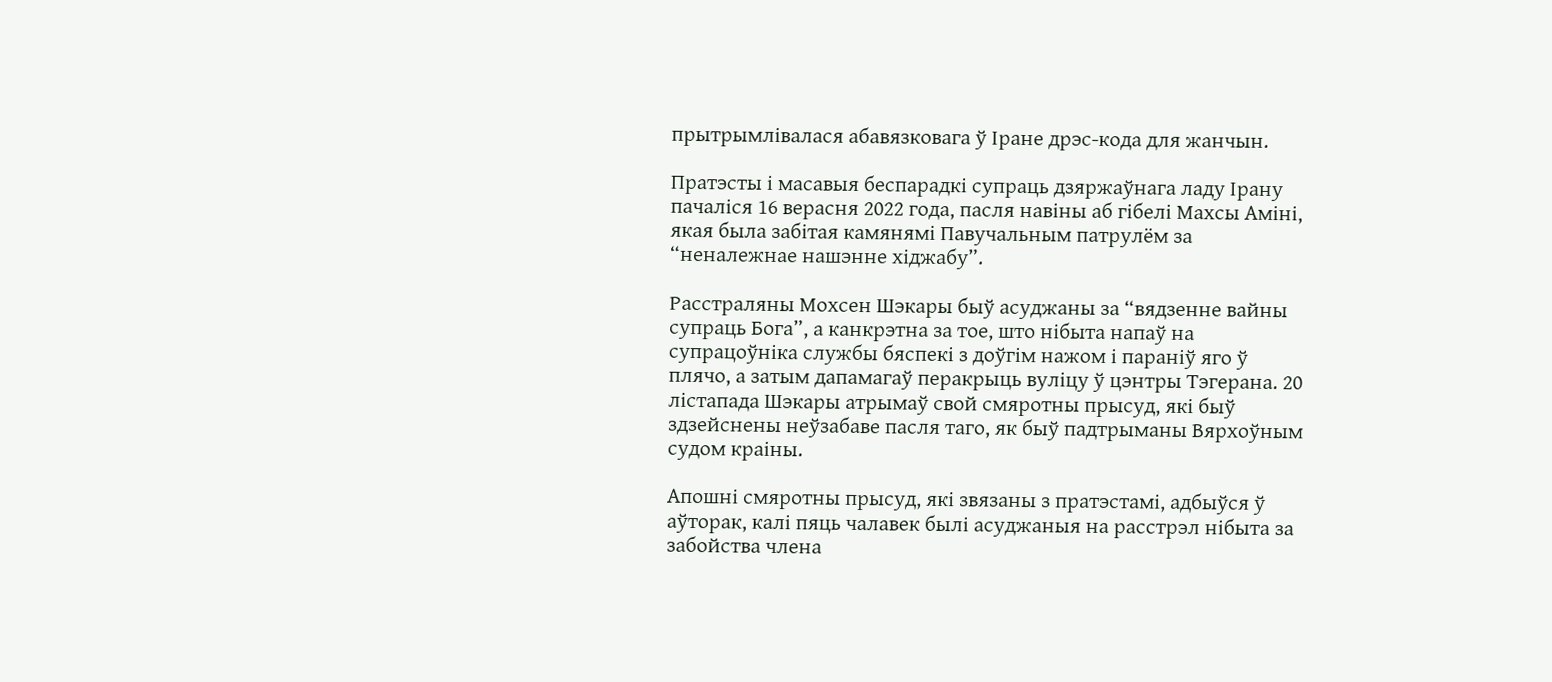прытрымлівалася абавязковага ў Іране дрэс-кода для жанчын.

Пратэсты і масавыя беспарадкі супраць дзяржаўнага ладу Ірану пачаліся 16 верасня 2022 года, пасля навіны аб гібелі Махсы Аміні, якая была забітая камянямі Павучальным патрулём за “неналежнае нашэнне хіджабу”.

Расстраляны Мохсен Шэкары быў асуджаны за “вядзенне вайны супраць Бога”, а канкрэтна за тое, што нібыта напаў на супрацоўніка службы бяспекі з доўгім нажом і параніў яго ў плячо, а затым дапамагаў перакрыць вуліцу ў цэнтры Тэгерана. 20 лістапада Шэкары атрымаў свой смяротны прысуд, які быў здзейснены неўзабаве пасля таго, як быў падтрыманы Вярхоўным судом краіны.

Апошні смяротны прысуд, які звязаны з пратэстамі, адбыўся ў аўторак, калі пяць чалавек былі асуджаныя на расстрэл нібыта за забойства члена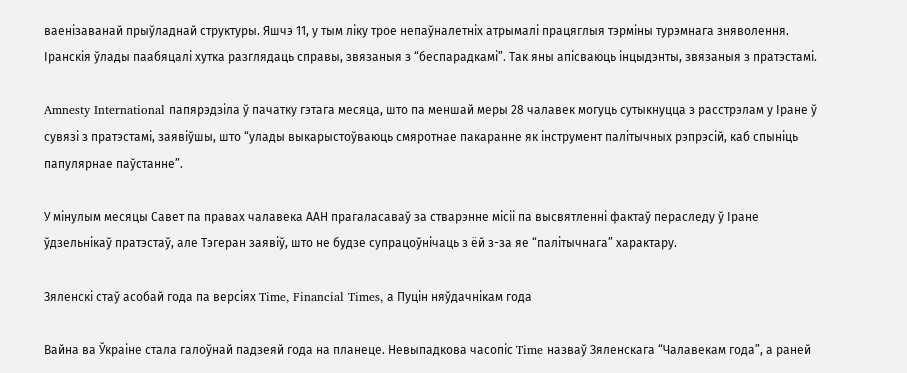ваенізаванай прыўладнай структуры. Яшчэ 11, у тым ліку трое непаўналетніх атрымалі працяглыя тэрміны турэмнага зняволення. Іранскія ўлады паабяцалі хутка разглядаць справы, звязаныя з “беспарадкамі”. Так яны апісваюць інцыдэнты, звязаныя з пратэстамі.

Amnesty International папярэдзіла ў пачатку гэтага месяца, што па меншай меры 28 чалавек могуць сутыкнуцца з расстрэлам у Іране ў сувязі з пратэстамі, заявіўшы, што “улады выкарыстоўваюць смяротнае пакаранне як інструмент палітычных рэпрэсій, каб спыніць папулярнае паўстанне”.

У мінулым месяцы Савет па правах чалавека ААН прагаласаваў за стварэнне місіі па высвятленні фактаў пераследу ў Іране ўдзельнікаў пратэстаў, але Тэгеран заявіў, што не будзе супрацоўнічаць з ёй з-за яе “палітычнага” характару.

Зяленскі стаў асобай года па версіях Time, Financial Times, а Пуцін няўдачнікам года

Вайна ва Ўкраіне стала галоўнай падзеяй года на планеце. Невыпадкова часопіс Time назваў Зяленскага “Чалавекам года”, а раней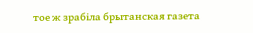тое ж зрабіла брытанская газета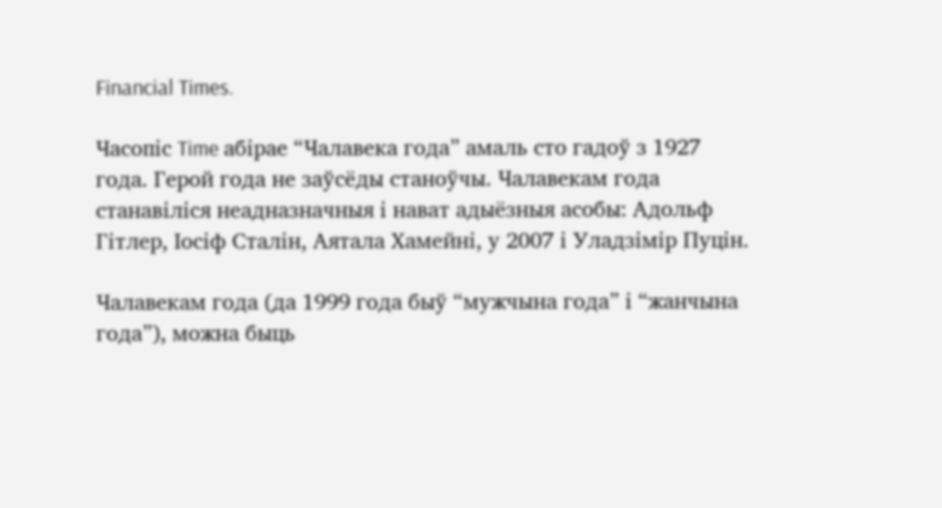Financial Times.

Часопіс Time абірае “Чалавека года” амаль сто гадоў з 1927 года. Герой года не заўсёды станоўчы. Чалавекам года станавіліся неадназначныя і нават адыёзныя асобы: Адольф Гітлер, Іосіф Сталін, Аятала Хамейні, у 2007 і Уладзімір Пуцін.

Чалавекам года (да 1999 года быў “мужчына года” і “жанчына года”), можна быць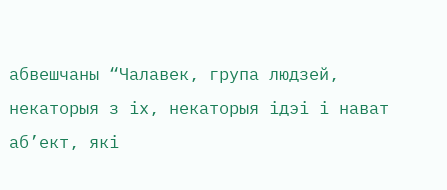абвешчаны “Чалавек, група людзей, некаторыя з іх, некаторыя ідэі і нават аб’ект, які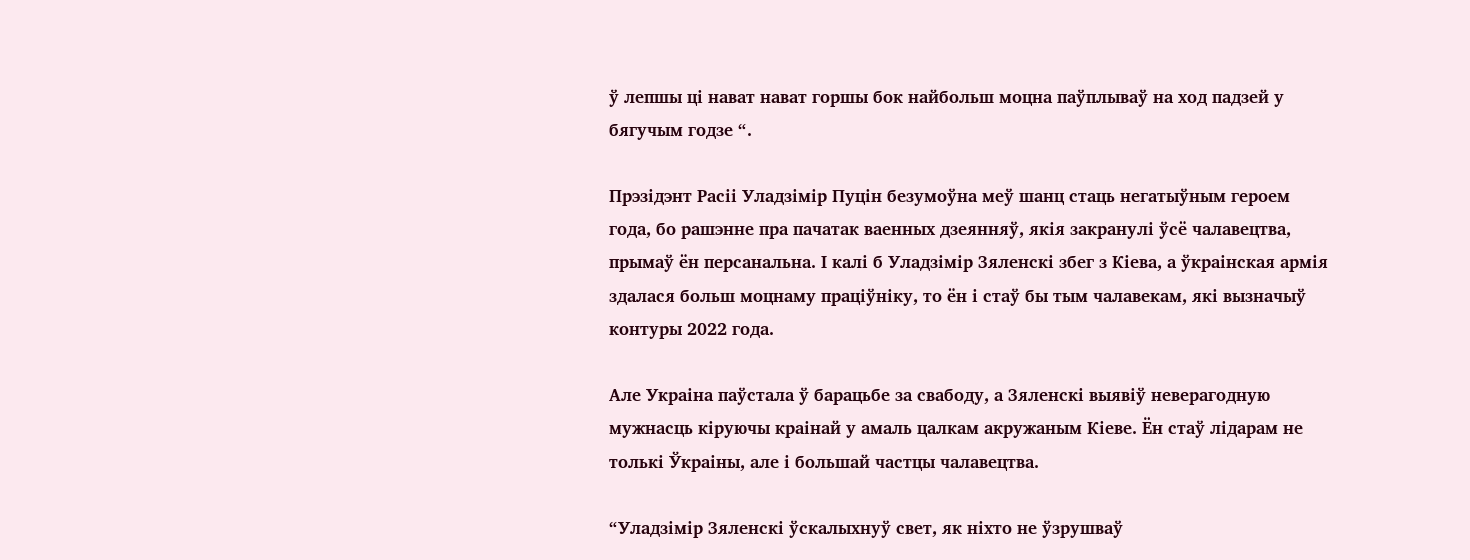ў лепшы ці нават нават горшы бок найбольш моцна паўплываў на ход падзей у бягучым годзе “.

Прэзідэнт Расіі Уладзімір Пуцін безумоўна меў шанц стаць негатыўным героем года, бо рашэнне пра пачатак ваенных дзеянняў, якія закранулі ўсё чалавецтва, прымаў ён персанальна. І калі б Уладзімір Зяленскі збег з Кіева, а ўкраінская армія здалася больш моцнаму праціўніку, то ён і стаў бы тым чалавекам, які вызначыў контуры 2022 года.

Але Украіна паўстала ў барацьбе за свабоду, а Зяленскі выявіў неверагодную мужнасць кіруючы краінай у амаль цалкам акружаным Кіеве. Ён стаў лідарам не толькі Ўкраіны, але і большай частцы чалавецтва.

“Уладзімір Зяленскі ўскалыхнуў свет, як ніхто не ўзрушваў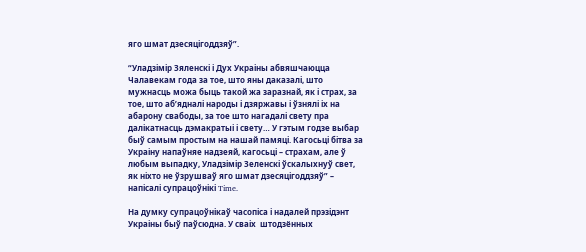яго шмат дзесяцігоддзяў”.

“Уладзімір Зяленскі і Дух Украіны абвяшчаюцца Чалавекам года за тое, што яны даказалі, што мужнасць можа быць такой жа заразнай, як і страх, за тое, што аб’ядналі народы і дзяржавы і ўзнялі іх на абарону свабоды, за тое што нагадалі свету пра далікатнасць дэмакратыі і свету… У гэтым годзе выбар быў самым простым на нашай памяці. Кагосьці бітва за Украіну напаўняе надзеяй, кагосьці – страхам, але ў любым выпадку, Уладзімір Зеленскі ўскалыхнуў свет, як ніхто не ўзрушваў яго шмат дзесяцігоддзяў” – напісалі супрацоўнікі Time.

На думку супрацоўнікаў часопіса і надалей прэзідэнт Украіны быў паўсюдна. У сваіх  штодзённых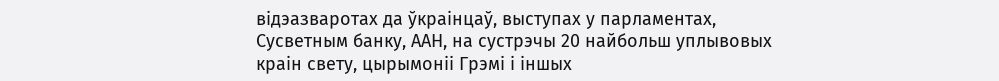відэазваротах да ўкраінцаў, выступах у парламентах, Сусветным банку, ААН, на сустрэчы 20 найбольш уплывовых краін свету, цырымоніі Грэмі і іншых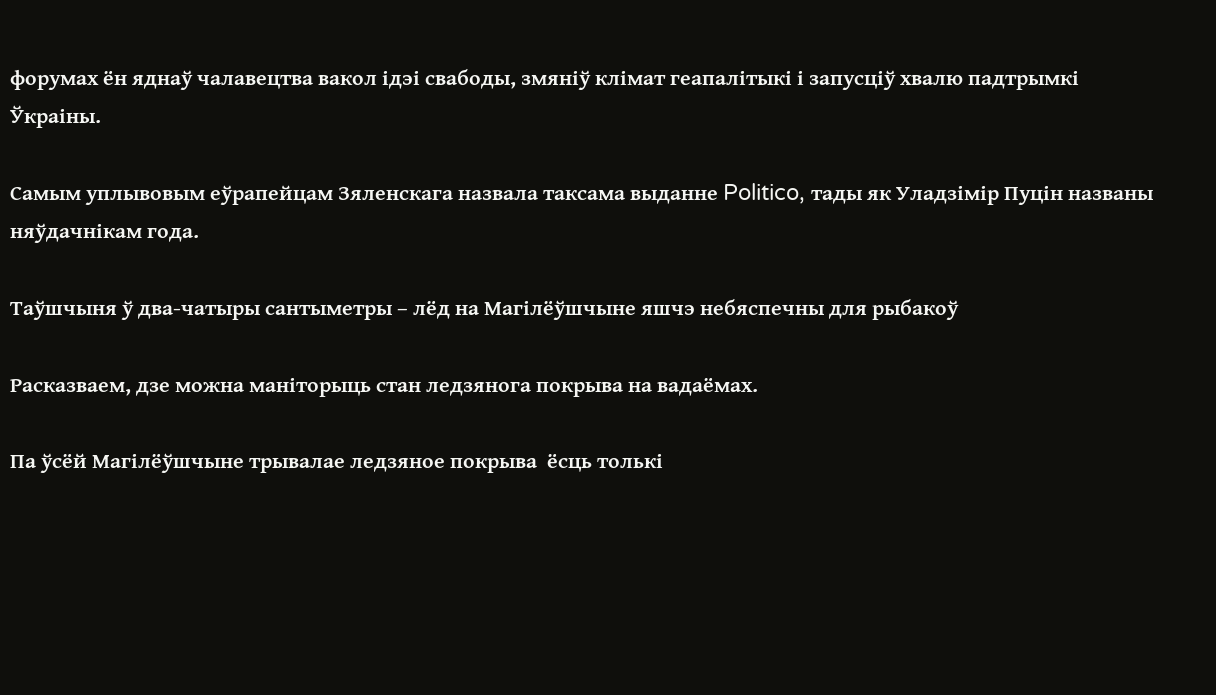форумах ён яднаў чалавецтва вакол ідэі свабоды, змяніў клімат геапалітыкі і запусціў хвалю падтрымкі Ўкраіны.

Самым уплывовым еўрапейцам Зяленскага назвала таксама выданне Politico, тады як Уладзімір Пуцін названы няўдачнікам года.

Таўшчыня ў два-чатыры сантыметры – лёд на Магілёўшчыне яшчэ небяспечны для рыбакоў

Расказваем, дзе можна маніторыць стан ледзянога покрыва на вадаёмах.

Па ўсёй Магілёўшчыне трывалае ледзяное покрыва  ёсць толькі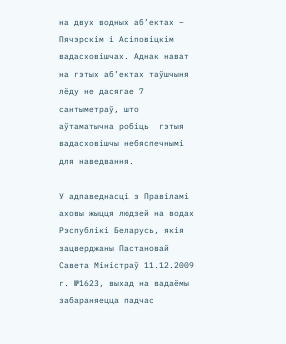на двух водных аб’ектах – Пячэрскім і Асіповіцкім вадасховішчах. Аднак нават на гэтых аб’ектах таўшчыня лёду не дасягае 7 сантыметраў, што аўтаматычна робіць  гэтыя вадасховішчы небяспечнымі для наведвання.

У адпаведнасці з Правіламі аховы жыцця людзей на водах Рэспублікі Беларусь, якія зацверджаны Пастановай Савета Міністраў 11.12.2009 г. №1623, выхад на вадаёмы забараняецца падчас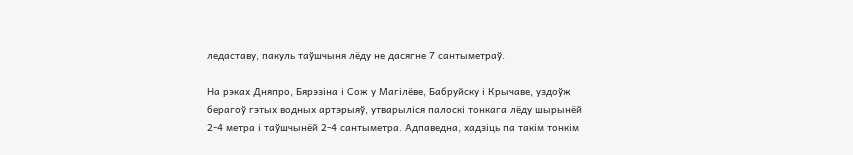ледаставу, пакуль таўшчыня лёду не дасягне 7 сантыметраў.

На рэках Дняпро, Бярэзіна і Сож у Магілёве, Бабруйску і Крычаве, уздоўж берагоў гэтых водных артэрыяў, утварыліся палоскі тонкага лёду шырынёй 2-4 метра і таўшчынёй 2-4 сантыметра. Адпаведна, хадзіць па такім тонкім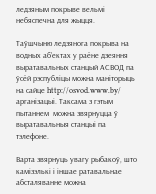ледзяным покрыве вельмі небяспечна для жыцця.

Таўшчыню ледзянога покрыва на водных аб’ектах у раёне дзеяння выратавальных станцый АСВОД па ўсёй рэспубліцы можна маніторыць на сайце http://osvod.www.by/ арганізацыі. Таксама з гэтым пытаннем  можна звярнуцца ў выратавальныя станцыі па тэлефоне.

Варта звярнуць увагу рыбакоў, што камізэлькі і іншае ратавальнае абсталяванне можна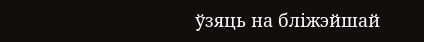ўзяць на бліжэйшай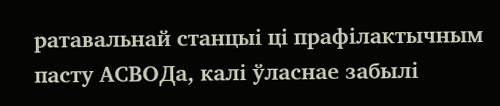ратавальнай станцыі ці прафілактычным пасту АСВОДа, калі ўласнае забылі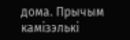дома. Прычым камізэлькі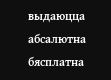выдаюцца абсалютна бясплатна